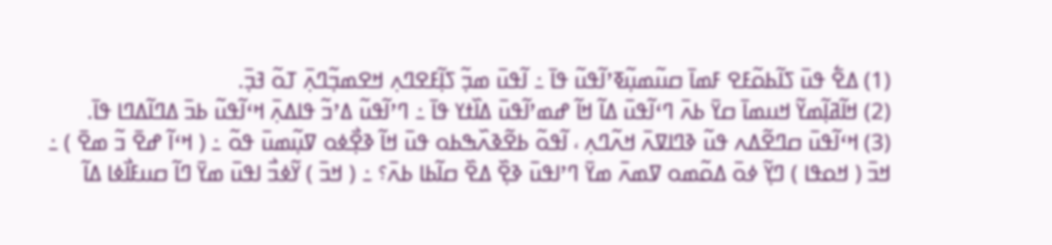(1) ߡߐ߱ ߟߎ߫ ߖߊ߬ߕߋ߬ߓߐ ߓߘߊ߫ ߛߎ߬ߘߎ߲߬ߧߴߊ߬ߟߎ߬ ߟߊ߫ ߸ ߊ߬ߟߎ߫ ߘߏ߲߬ ߖߊ߲߬ߓߐߣߍ߲ ߞߐߘߏ߲߬ߣߍ߲߫ ߠߋ߬ ߔߏ߲߫.
(2) ߞߊ߬ߥߊ߲߬ߘߌ߬ ߞߎߘߊ߫ ߛߌ߫ ߕߍ߫ ߣߵߊ߬ߟߎ߫ ߡߊ߬ ߞߊ߬ ߝߘߴߊ߬ߟߎ߫ ߡߊ߰ߙߌ ߟߊ߫ ߸ ߣߴߊ߬ߟߎ߬ ߡߴߏ߬ ߟߊߡߍ߲߫ ߞߵߊ߬ߟߎ߬ ߕߏ߫ ߡߣߊ߬ߡߣߊ ߟߊ߫.
(3) ߞߵߊ߬ߟߎ߫ ߛߣߐ߬ߡߍ ߟߎ߬ ߢߣߊߜߍ߫ ߞߍ߬ߣߍ߲ ، ߊ߬ߟߋ߬ ߕߐ߬ߢߍ߰ߒߕߋ ߟߎ߫ ߞߊ߬ ߢߐ߲߯ߦߋ ߜߎ߲߬ߘߎ߫ ߟߋ߬ ߸ ( ߞߵߊ߬ ߝߐ߫ ߏ߬ ߘߐ߫ ) ߸ ߞߏ߫ ( ߞߋߟߊ ) ߣߌ߲߬ ߦߋ߫ ߡߋ߬ߘߋ ߜߘߍ߫ ߘߌ߫ ߣߴߊߟߎ߫ ߢߐ߲߰ ߡߐ߰ ߛߊ߬ߕߊ ߕߍ߫؟ ߸ ( ߞߏ߫ ) ߌ߬ߦߏ߯ ߊߟߎ߫ ߘߌ߫ ߣߊ߬ ߛߎߓߊ߯ߦߊ ߡߊ߬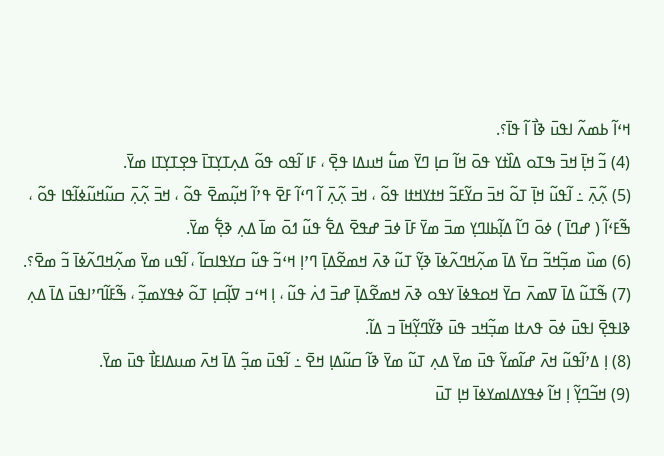ߞߵߊ߬ ߕߘߍ߬ ߊߟߎ߫ ߢߊ߯ ߊ߬ ߟߊ߫؟.
(4) ߏ߬ ߞߊ߲߫ ߞߏ߫ ߒߠߋ ߡߊ߰ߙߌ ߟߋ߫ ߞߊ߬ ߛߊ߲ ߣߌ߫ ߘߎ߱ ߞߎߡߊ ߟߐ߲߫ ، ߓߊ ߊ߬ߟߋ ߟߋ߬ ߡߍ߲ߠߌ߲ߠߊ߫ ߟߐ߲ߠߌ߲ߠߊ ߘߌ߫.
(5) ߍ߲߬ߍ߲߫ ߸ ߊ߬ߟߎ߬ ߞߊ߲߫ ߠߋ߬ ߞߏ߫ ߛߌ߬ߓߏ߬ ߞߙߌߞߙߊ ߟߋ߬ ، ߞߏ߫ ߍ߲߬ߍ߲߫ ߊ߬ ߣߵߊ߬ ߓߐ߫ ߟߴߊ߬ ߞߎ߲߬ߘߐ߫ ߟߋ߬ ، ߞߏ߫ ߍ߲߬ߍ߲߫ ߛߎ߬ߞߎ߬ߦߊ߬ߟߊ ߟߋ߬ ، ߒ߬ߓߵߊ߬ ( ߝߣߊ߫ ) ߦߋ߫ ߣߊ߬ ߡߊ߲߬ߕߊߣߌ߲ ߘߏ߫ ߘߌ߫ ߓߊ߫ ߦߏ߫ ߝߟߐ߫ ߡߐ߱ ߟߎ߬ ߗߋ߫ ߘߊ߫ ߡߍ߲ ߢߐ߲߱ ߘߌ߫.
(6) ߘߎ߰ ߘߏ߲߬ߞߏ߬ ߛߌ߫ ߡߊ߫ ߘߍ߲߬ߞߣߍ߬ߦߊ߫ ߢߌ߲߬ ߠߎ߬ ߢߍ߫ ߞߘߐ߬ߡߊ߲߫ ߣߴߊ߲ ߞߵߏ߬ ߟߎ߬ ߛߌߟߊߛߊ߬ ، ߊ߬ߟߎ ߘߌ߫ ߘߍ߲߬ߞߣߍ߬ߦߊ߫ ߏ߬ ߘߐ߫؟.
(7) ߒ߬ߠߎ߬ ߡߊ߫ ߜߘߍ߫ ߛߌ߫ ߞߋߟߦߊ߫ ߌߟߋ ߢߍ߫ ߞߘߐ߬ߡߊ߲߫ ߝߏ߫ ߗߍ߭ ߟߎ߬ ، ߊ߲ ߞߵߏ ߜߊ߲߬ߛߊ߲ ߠߋ߬ ߦߟߌߘߏ߲߬ ، ߒ߬ߓߊ߬ߣߴߊߟߎ߫ ߡߊ߫ ߡߍ߲ ߢߊߟߐ߲߫ ߊߟߎ߫ ߦߋ߫ ߟߍߙߊ ߘߏ߲߬ߞߏ ߟߎ߫ ߢߌ߬ߣߌ߲߬ߞߊ߫ ߏ ߡߊ߬.
(8) ߊ߲ ߡߴߊ߬ߟߎ߬ ߞߍ߫ ߝߊ߬ߘߌ߬ ߟߎ߫ ߘߌ߫ ߡߍ߲ ߠߎ߬ ߘߌ߫ ߢߊ߬ ߛߎ߬ߡߊ߲ ߞߐ߫ ߸ ߊ߬ߟߎ߫ ߘߏ߲߬ ߡߊ߫ ߞߍ߫ ߘߎߡߊߓߊ߯ ߟߎ߫ ߘߌ߫.
(9) ߞߏ߬ߣߌ߲߬ ߊ߲ ߞߊ߬ ߦߟߌߡߊߘߌߦߊ߫ ߞߊ߲ ߠߎ߫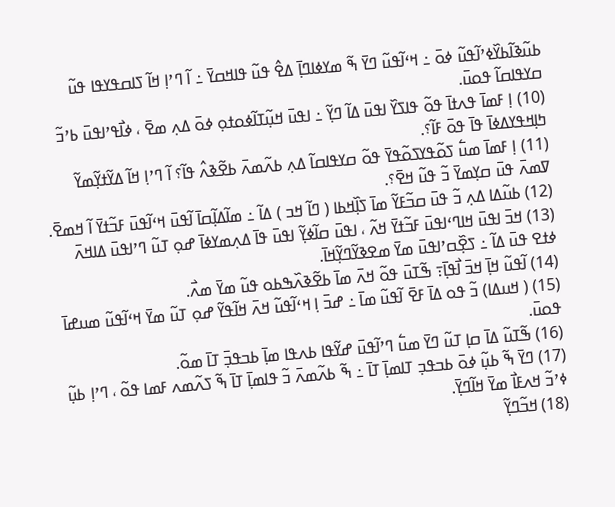ߕߎ߬ߢߊ߬ߕߌ߰ߦߴߊ߬ߟߎ߬ ߦߋ߫ ߸ ߞߵߊ߬ߟߎ߬ ߣߌ߫ ߒ߬ ߘߌߦߊߣߊ߲߫ ߡߐ߮ ߟߎ߬ ߟߊߞߛߌ߫ ߸ ߊ߬ ߣߴߊ߲ ߞߊ߬ ߖߊߛߟߌߟߊ ߟߎ߬ ߛߌߟߊߛߊ߬ ߟߋߎ߫.
(10) ߊ߲ ߓߘߊ߫ ߟߍߙߊ߫ ߟߋ߬ ߟߊߖߌ߰ ߊߟߎ߫ ߡߊ߬ ߣߌ߲߬ ߸ ߊߟߎ߫ ߞߎ߲߬ߠߊ߬ߦߋߙߋ߲ ߦߋ߫ ߡߍ߲ ߘߐ߫ ، ߦߊ߯ߟߴߊߟߎ߫ ߕߴߏ߬ ߤߊ߲ߞߟߌߡߦߊ߫ ߟߊ߫ ߟߋ߫ ߓߊ߬؟.
(11) ߊ߲ ߓߘߊ߫ ߘߎ߱ ߖߋ߬ߟߌߖߋ߬ߟߌ߫ ߟߋ߬ ߛߌߟߊߛߊ߬ ߡߍ߲ ߕߍ߬ߘߍ߫ ߕߐ߬ߢߍ߮ ߟߊ߬؟ ߊ߬ ߣߴߊ߲ ߞߊ߬ ߡߌ߬ߙߌ߲߬ߘߌ߬ ߜߘߍ߫ ߟߎ߫ ߛߌ߲ߘߌ߫ ߏ߬ ߟߎ߬ ߞߐ߫؟.
(12) ߕߎ߬ߡߊ ߡߍ߲ ߏ߬ ߟߎ߫ ߛߏ߬ߓߌ߬ ߘߊ߫ ߖߊ߲߰ߞߕߊ ( ߣߊ߬ ߞߏ ) ߡߊ߬ ߸ ߘߊ߬ߡߊ߲߬ߛߊ߫ ߊ߬ߟߎ߫ ߞߵߊ߬ߟߎ߫ ߓߏ߬ߙߌ߫ ߊ߬ ߞߘߐ߫.
(13) ߞߏ߫ ߊߟߎ߫ ߞߊߣߵߊߟߎ߫ ߓߏ߬ߙߌ߫ ߞߍ߬ ، ߊߟߎ߫ ߛߊ߬ߦߌ߲߬ ߊߟߎ߫ ߟߊ߫ ߡߍ߲ߘߌߦߊ߫ ߝߋ߲ ߠߎ߬ ߣߴߊߟߎ߫ ߡߊߞߍ߫ ߦߙߐ ߟߎ߫ ߡߊ߬ ߸ ߖߐ߲߰ߛߴߊߟߎ߫ ߘߌ߫ ߘߐߢߌ߬ߣߌ߲߬ߞߊ߫.
(14) ߊ߬ߟߎ߬ ߞߊ߲߫ ߞߏ߫ ߊ߯ߟߊ߲߫߹ ߒ߬ߠߎ߫ ߟߋ߬ ߞߍ߫ ߘߊ߫ ߕߐ߬ߢߍ߰ߒߕߋ ߟߎ߬ ߘߌ߫ ߘߍ߯.
(15) ( ߞߎߡߊ) ߏ߬ ߟߋ ߡߊ߫ ߓߐ߫ ߊ߬ߟߎ߬ ߘߊ߫ ߸ ߝߏ߫ ߊ߲ ߞߵߊ߬ߟߎ߬ ߞߍ߫ ߞߊ߬ߟߌ߬ ߝߋ߲ ߠߎ߬ ߘߌ߫ ߞߵߊ߬ߟߎ߬ ߘߎߝߊ߫ ߟߋߎ߫.
(16) ߒ߬ߠߎ߬ ߡߊ߫ ߛߊ߲ ߠߎ߬ ߣߌ߫ ߘߎ߱ ߣߴߊ߬ߟߎ߫ ߝߌ߬ߟߊ ߕߍߟߊ ߘߊ߲߫ ߕߏߟߏ߲߫ ߠߊ߫ ߘߋ߬.
(17) ߣߌ߫ ߒ߬ ߕߎ߲߬ ߦߋ߫ ߕߏߟߏ߲ ߠߊߘߊ߲߫ ߠߊ߫ ߸ ߒ߬ ߕߍ߬ߘߍ߫ ߏ߬ ߟߊߘߊ߲߫ ߠߊ߫ ߒ߬ ߖߍ߬ߘߍ ߓߘߊ ߟߋ߬ ، ߣߴߊ߲ ߕߎ߲߬ ߦߴߏ߬ ߞߍߓߊ߯ ߘߌ߫ ߞߊ߬ߣߌ߲߫.
(18) ߞߏ߬ߣߌ߲߬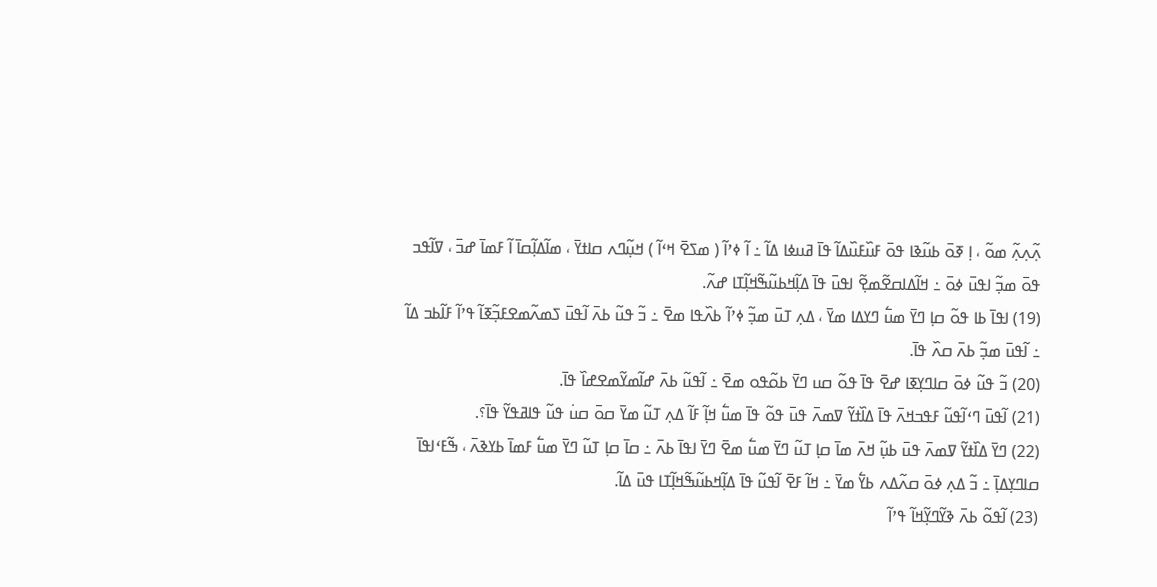ߍ߲߬ߍ߲ߍ߲߬ ߘߋ߬ ، ߊ߲ ߧߋ߫ ߕߎ߬ߢߊ ߟߋ߫ ߓߎ߰ߓߎ߰ߡߊ߬ ߟߊ߫ ߥߎߦߊ ߡߊ߬ ߸ ߊ߬ ߦߴߊ߬ ( ߘߖߐ߫ ߞߵߊ߬ ) ߞߎ߲߬ߣߍ ߛߊߙߌ߫ ، ߘߊ߬ߡߊ߲߬ߛߊ߫ ߊ߬ ߓߘߊ߫ ߝߏ߫ ، ߜߊ߬ߟߏ ߟߋ߫ ߘߏ߲߬ ߊߟߎ߫ ߦߋ߫ ߸ ߞߊ߬ߡߊߛߐ߬ߘߐ߲߬ ߊߟߎ߫ ߟߊ߫ ߡߊ߲߬ߞߕߎ߬ߒ߬ߞߊ߲߬ߠߊ ߝߍ߬.
(19) ߊߟߊ߫ ߕߊ ߟߋ߬ ߛߊ߲ ߣߌ߫ ߘߎ߱ ߣߌߡߊ ߘߌ߫ ، ߡߍ߲ ߠߎ߫ ߘߏ߲߬ ߦߴߊ߬ ߕߍ߰ߟߊ ߘߐ߫ ߸ ߏ߬ ߟߎ߬ ߕߍ߫ ߊ߬ߟߎ߫ ߖߘߍ߬ߘߐߓߏ߲߬ߧߊ߬ ߟߴߊ߬ ߓߊ߬ߕߏ ߡߊ߬ ߸ ߊ߬ߟߎ߫ ߘߏ߲߬ ߕߍ߫ ߛߍ߰ ߟߊ߫.
(20) ߏ߬ ߟߎ߬ ߦߋ߫ ߛߊߣߌ߲ߧߊ ߝߐ߫ ߟߊ߫ ߟߋ߬ ߛߎ ߣߌ߫ ߕߋ߬ߟߋ ߘߐ߫ ߸ ߊ߬ߟߎ߬ ߕߍ߫ ߝߊ߬ߘߌ߬ߘߐߝߊ߰ ߟߊ߫.
(21) ߊ߬ߟߎ߫ ߣߵߊ߬ߟߎ߬ ߓߟߏߞߍ߫ ߟߊ߫ ߡߊ߰ߙߌ߬ ߜߘߍ߫ ߟߎ߫ ߟߋ߬ ߟߊ߫ ߘߎ߱ ߞߊ߲߬ ߓߊ߬ ߡߍ߲ ߠߎ߬ ߘߌ߫ ߛߋ߫ ߛߎ߭ ߟߎ߬ ߟߊߥߟߌ߬ ߟߊ߫؟.
(22) ߣߌ߫ ߡߊ߰ߙߌ߬ ߜߘߍ߫ ߟߎ߫ ߕߎ߲߬ ߞߍ߫ ߘߊ߫ ߛߊ߲ ߠߎ߬ ߣߌ߫ ߘߎ߱ ߘߐ߫ ߣߌ߫ ߊߟߊ߫ ߕߍ߫ ߸ ߛߊ߫ ߛߊ߲ ߠߎ߬ ߣߌ߫ ߘߎ߱ ߓߘߊ߫ ߕߌߢߍ߫ ، ߒ߬ߓߵߊߟߊ߫ ߛߊߣߌ߲ߡߊ߲߫ ߸ ߏ߬ ߡߍ߲ ߦߋ߫ ߛߍ߬ߡߍ ߕߌ߱ ߘߌ߫ ߸ ߞߊ߬ ߓߐ߫ ߊ߬ߟߎ߬ ߟߊ߫ ߡߊ߲߬ߞߕߎ߬ߒ߬ߞߊ߲߬ߠߊ ߟߎ߫ ߡߊ߬.
(23) ߊ߬ߟߋ߬ ߕߍ߫ ߢߌ߬ߣߌ߲߬ߞߊ߬ ߟߴߊ߬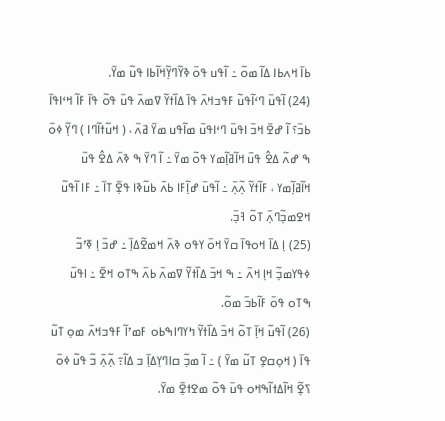ߕߊ߫ ߞߍߕߊ ߡߊ߬ ߘߋ߬ ߸ ߊ߬ߟߎ ߟߋ߫ ߢߌ߬ߣߌ߲߬ߞߊ߬ߕߊ ߟߎ߬ ߘߌ߫.
(24) ߊ߬ߟߎ߫ ߣߵߊ߬ߟߎ߬ ߓߟߏߞߍ߫ ߟߊ߫ ߡߊ߰ߙߌ߬ ߜߘߍ߫ ߟߎ߫ ߟߋ߬ ߟߊ߫ ߓߊ߬ ߞߵߊߟߊ߫ ߕߏ߫؟ ߊ߬ ߝߐ߫ ߞߏ߫ ߊߟߎ߫ ߣߵߊߟߎ߫ ߘߊ߬ߟߎ ߘߌ߫ ߥߍ߫ ، ( ߞߎ߬ߙߊ߬ߣߊ ) ߣߌ߲߬ ߦߋ߫ ߒ ߝߍ߬ ߡߐ߮ ߟߎ߫ ߞߊ߬ߥߊ߲߬ߘߌ ߟߋ߬ ߘߌ߫ ߸ ߊ߬ ߣߌ߫ ߒ ߢߍ߫ ߡߐ߮ ߟߎ߫ ߞߊ߬ߥߊ߲߬ߘߌ ، ߓߊ߬ߙߌ߬ ߍ߲߬ߍ߲߫ ߸ ߊ߬ߟߎ߫ ߝߊ߲߬ߓߊ ߕߍ߫ ߕߎ߬ߢߊ ߟߐ߲߫ ߠߊ߫ ߸ ߓߊ ߊ߬ߟߎ߬ ߞߐߘߏ߲߬ߣߍ߲߫ ߠߋ߬ ߔߏ߲߫.
(25) ߊ߲ ߡߊ߫ ߞߋߟߊ߫ ߛߌ߫ ߞߋ߫ ߌߟߋ ߢߍ߫ ߞߘߐ߬ߡߊ߲߫ ߸ ߝߏ߫ ߊ߲ ߧߴߏ߬ ߦߟߌߘߏ߲߬ ߞߊ߲ ߞߍ߫ ߸ ߒ ߞߏ߫ ߡߊ߰ߙߌ߬ ߜߘߍ߫ ߕߍ߫ ߒߠߋ ߞߐ߫ ߸ ߊߟߎ߫ ߒߠߋ ߟߋ߫ ߓߊ߬ߕߏ߫ ߘߋ߬.
(26) ߊ߬ߟߎ߬ ߞߊ߲߫ ߠߋ߬ ߞߏ߫ ߡߊ߰ߙߌ߬ ߤߌߣߊߒߕߋ ߓߘߴߊ߬ ߓߟߏߞߍ߫ ߘߋ߲ ߠߎ߬ ߟߊ߫ ( ߞߋ߲ߛߐ߲ ߠߎ߬ ߘߌ߫ ) ߸ ߊ߬ ߘߏ߲߬ ߛߊߣߌ߲ߡߊ߲߫ ߏ ߡߊ߬߹ ߍ߲߬ߍ߲߫ ߏ߬ ߟߎ߬ ߦߋ߫ ߖߐ߲߬ ߞߊ߬ߡߙߊ߬ߒߞߋ ߟߎ߫ ߟߋ߬ ߘߐߙߐ߲߫ ߘߌ߫.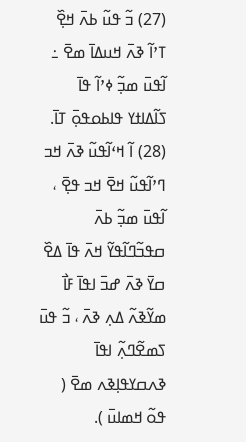(27) ߏ߬ ߟߎ߬ ߕߍ߫ ߞߐ߲߰ ߠߴߊ߬ ߢߍ߫ ߞߎߡߊ߫ ߘߐ߫ ߸ ߊ߬ߟߎ߫ ߘߏ߲߬ ߦߴߊ߬ ߟߊ߫ ߖߊ߬ߡߊߙߌ ߟߊߕߋߟߋ߲߫ ߠߊ߫.
(28) ߊ߬ ߞߵߊ߬ߟߎ߬ ߢߍ߫ ߞߏ ߣߴߊ߬ߟߎ߬ ߞߐ߫ ߞߏ ߟߐ߲߫ ، ߊ߬ߟߎ߫ ߘߏ߲߬ ߕߍ߫ ߛߟߏ߬ߣߊ߬ߟߌ߬ ߞߍ߫ ߟߊ߫ ߡߐ߰ ߛߌ߫ ߢߍ߫ ߝߏ߫ ߊߟߊ߫ ߓߊ߯ ߘߌ߬ߢߍ߬ ߡߍ߲ ߢߍ߫ ، ߏ߬ ߟߎ߫ ߖߘߐ߬ߣߍ߲߬ ߊߟߊ߫ ߢߍߛߌߟߊ߲ߢߍ ߘߐ߫ ( ߟߋ߬ ߞߘߊߎ߫ ).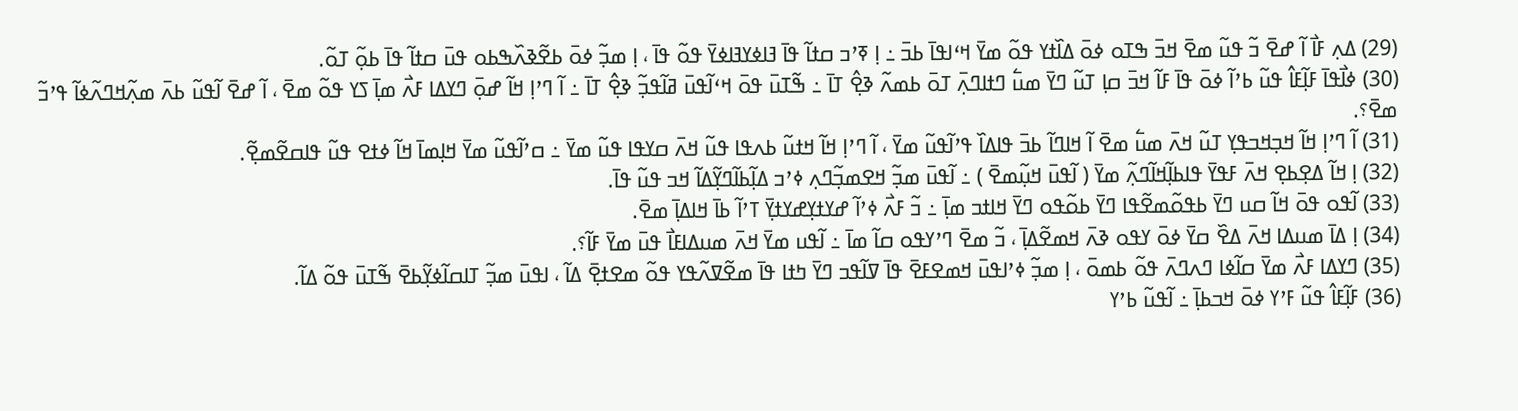(29) ߡߍ߲ ߓߊ߯ ߊ߬ ߝߐ߫ ߏ߬ ߟߎ߬ ߘߐ߫ ߞߏ߫ ߒߠߋ ߦߋ߫ ߡߊ߰ߙߌ ߟߋ߬ ߘߌ߫ ߞߵߊߟߊ߫ ߕߏ߫ ߸ ߊ߲ ߧߴߏ ߛߙߊ߬ ߟߊ߫ ߔߊߦߌߔߊߦߌ߫ ߟߋ߬ ߟߊ߫ ، ߊ߲ ߘߏ߲߬ ߦߋ߫ ߕߐ߬ߢߍ߰ߒߕߋ ߟߎ߫ ߛߙߊ߬ ߟߊ߫ ߕߋ߲߬ ߠߋ߬.
(30) ߦߊ߯ߟߊ߫ ߓߊ߲߬ߓߊ߮ ߟߎ߬ ߕߴߊ߬ ߦߋ߫ ߟߊ߫ ߓߊ߬ ߞߏ߫ ߛߊ߲ ߠߎ߬ ߣߌ߫ ߘߎ߱ ߣߙߊߣߍ߲߫ ߠߋ߫ ߕߘߍ߬ ߢߐ߲߮ ߠߊ߫ ߸ ߒ߬ߠߎ߫ ߟߋ߫ ߞߵߊ߬ߟߎ߫ ߥߊ߬ߟߏ߲߬ ߢߐ߲߮ ߠߊ߫ ߸ ߊ߬ ߣߴߊ߲ ߞߊ߬ ߝߋ߲߫ ߣߌߡߊ ߓߍ߯ ߘߊ߲߫ ߖߌ ߟߋ߬ ߘߐ߫ ، ߊ߬ ߝߐ߫ ߊ߬ߟߎ߬ ߕߍ߫ ߘߍ߲߬ߞߣߍ߬ߦߊ߬ ߟߴߏ߬ ߘߐ߫؟.
(31) ߊ߬ ߣߴߊ߲ ߞߊ߬ ߞߏ߲ߞߏߟߌ߲ ߠߎ߬ ߞߍ߫ ߘߎ߱ ߘߐ߫ ߊ߬ ߞߊߣߊ߬ ߕߏ߫ ߟߊߡߊ߰ ߟߴߊ߬ߟߎ߬ ߘߌ߫ ، ߊ߬ ߣߴߊ߲ ߞߊ߬ ߞߙߎ߬ ߕߍߟߊ ߟߎ߬ ߞߍ߫ ߛߌߟߊ ߟߎ߬ ߘߌ߫ ߸ ߛߴߊ߬ߟߎ߬ ߘߌ߫ ߞߊ߲ߘߊ߫ ߞߊ߬ ߦߙߐ ߟߎ߬ ߟߊߛߐ߬ߘߐ߲߬.
(32) ߊ߲ ߞߊ߬ ߡߐ߲ߕߐ߲ ߞߍ߫ ߓߟߌ߫ ߟߊߕߊ߲߬ߞߊ߬ߣߍ߲߬ ߘߌ߫ ( ߊ߬ߟߎ߫ ߞߎ߲߬ߘߐ߫ ) ߸ ߊ߬ߟߎ߫ ߘߏ߲߬ ߞߐߘߏ߲߬ߣߍ߲ ߦߴߏ ߡߊ߲߬ߕߊ߬ߣߌ߲߬ߡߊ߬ ߞߏ ߟߎ߬ ߟߊ߫.
(33) ߊ߬ߟߋ ߟߋ߫ ߞߊ߬ ߛߎ ߣߌ߫ ߕߟߋ߬ߘߐ߬ߟߊ ߣߌ߫ ߕߋ߬ߟߋ ߣߌ߫ ߞߊߙߏ ߘߊ߲߫ ߸ ߏ߬ ߓߍ߯ ߦߴߊ߬ ߝߌߙߌ߲ߝߌߙߌ߲߫ ߠߴߊ߬ ߕߊ߫ ߞߊߡߊ߲߫ ߘߐ߫.
(34) ߊ߲ ߡߊ߫ ߘߎߡߊ ߞߍ߫ ߡߐ߰ ߛߌ߫ ߦߋ߫ ߌߟߋ ߢߍ߫ ߞߘߐ߬ߡߊ߲߫ ، ߏ߬ ߘߐ߫ ߣߴߌߟߋ ߛߊ߬ ߘߊ߫ ߸ ߊ߬ߟߎ ߘߌ߫ ߞߍ߫ ߘߎߡߊߓߊ߯ ߟߎ߫ ߘߌ߫ ߓߊ߬؟.
(35) ߣߌߡߊ ߓߍ߯ ߘߌ߫ ߛߊ߬ߦߊ ߣߍߣߍ߫ ߟߋ߬ ߕߘߋ߫ ، ߊ߲ ߘߏ߲߬ ߦߴߊߟߎ߫ ߞߘߐߓߐ߫ ߟߊ߫ ߜߊ߬ߟߏ ߣߌ߫ ߤߙߊ ߟߊ߫ ߘߐ߬ߜߍ߬ߟߌ ߟߋ߬ ߘߐߙߐ߲߫ ߡߊ߬ ، ߊߟߎ߫ ߘߏ߲߬ ߠߊߛߊ߬ߦߌ߲߬ߕߐ߫ ߒ߬ߠߎ߫ ߟߋ߬ ߡߊ߬.
(36) ߓߊ߲߬ߓߊ߮ ߟߎ߬ ߓߴߌ ߦߋ߫ ߞߏߕߊ߲߫ ߸ ߊ߬ߟߎ߬ ߕߴߌ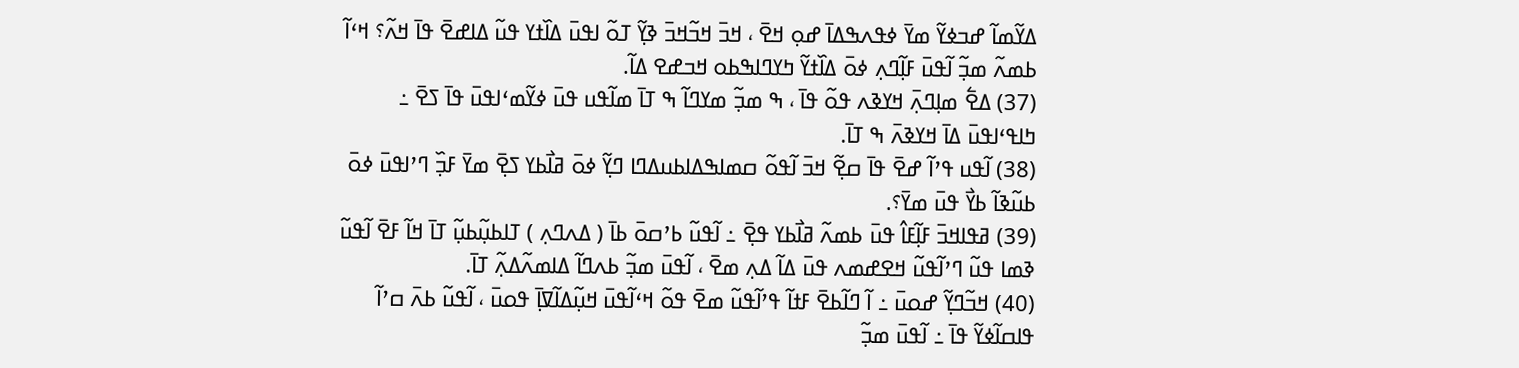ߡߌ߬ߘߊ߬ ߝߏߦߌ߬ ߘߌ߫ ߦߟߍߒߡߊ߫ ߝߋ߲ ߞߐ߫ ، ߞߏ߫ ߞߏ߬ߞߏ߫ ߢߌ߲߬ ߠߋ߬ ߊߟߎ߫ ߡߊ߰ߙߌ ߟߎ߬ ߡߊߝߐ߫ ߟߊ߫ ߞߍ߬؟ ߞߵߊ߬ ߕߘߍ߬ ߘߏ߲߬ ߊ߬ߟߎ߫ ߓߊ߲߬ߣߍ߲ ߦߋ߫ ߡߊ߰ߙߌ߬ ߤߌߣߊߒߕߋ ߞߏߝߐ ߡߊ߬.
(37) ߡߐ߱ ߘߊ߲ߣߍ߲߫ ߞߌߢߍ ߟߋ߬ ߟߊ߫ ، ߒ ߘߏ߲߬ ߘߌߣߊ߬ ߒ ߠߊ߫ ߘߊ߬ߟߎ ߟߎ߫ ߦߌ߬ߘߵߊߟߎ߫ ߟߊ߫ ߖߐ߫ ߸ ߤߊߟߵߊߟߎ߫ ߡߊ߫ ߞߌߢߍ߫ ߒ ߠߊ߫.
(38) ߊ߬ߟߎ ߟߴߊ߬ ߝߐ߫ ߟߊ߫ ߛߐ߲߬ ߞߏ߫ ߊ߬ߟߋ߬ ߛߘߊߒߡߊߕߎߡߣߊ ߣߌ߲߬ ߦߋ߫ ߥߊ߯ߕߌ ߖߐ߲߫ ߘߌ߫ ߓߏ߲߰ ߣߴߊߟߎ߫ ߦߋ߫ ߕߎ߬ߢߊ߬ ߕߌ߯ ߟߎ߫ ߘߌ߫؟.
(39) ߥߟߊߞߏ߫ ߓߊ߲߬ߓߊ߮ ߟߎ߫ ߕߘߍ߬ ߥߊ߯ߕߌ ߟߐ߲߫ ߸ ߊ߬ߟߎ߬ ߕߴߛߋ߫ ߕߊ߫ ( ߡߍߣߍ߲ ) ߠߊߕߎ߲߬ߕߎ߲߬ ߠߊ߫ ߞߊ߬ ߓߐ߫ ߊ߬ߟߎ߬ ߢߘߊ ߟߎ߬ ߣߴߊ߬ߟߎ߬ ߞߐߝߘߍ ߟߎ߫ ߡߊ߬ ߡߍ߲ ߘߐ߫ ، ߊ߬ߟߎ߫ ߘߏ߲߬ ߕߍߣߊ߬ ߡߊߘߍ߬ߡߍ߲߬ ߠߊ߫.
(40) ߞߏ߬ߣߌ߲߬ ߝߋߎ߫ ߸ ߊ߬ ߣߊ߬ߕߐ߫ ߓߙߊ߬ ߟߴߊ߬ߟߎ߬ ߘߐ߫ ߟߋ߬ ߞߵߊ߬ߟߎ߫ ߞߎ߲߬ߡߊ߬ߜߊ߲߫ ߟߋߎ߫ ، ߊ߬ߟߎ߬ ߕߍ߫ ߛߴߊ߬ ߟߊߛߊ߬ߦߌ߬ ߟߊ߫ ߸ ߊ߬ߟߎ߫ ߘߏ߲߬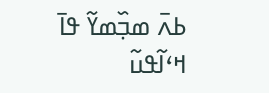ߕߍ߫ ߘߏ߲߰ߘߌ߬ ߟߊ߫ ߞߵߊ߬ߟߎ߬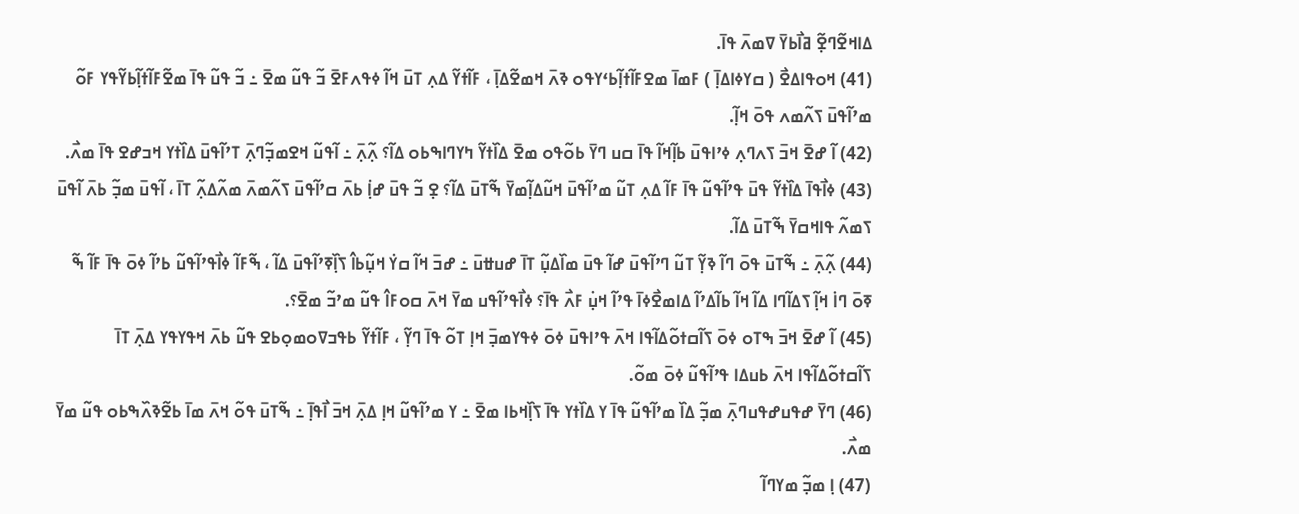ߡߊߞߐ߬ߣߐ߲߬ ߥߊ߯ߕߌ߫ ߜߘߍ߫ ߟߊ߫.
(41) ߞߋߟߊߡߐ߯ ( ߛߌߦߊߡߊ߲߫ ) ߓߘߊ߫ ߘߐߓߊ߬ߙߊ߲߬ߕߵߌߟߋ ߢߍ߫ ߞߘߐ߬ߡߊ߲߫ ، ߓߊ߬ߙߌ߬ ߡߍ߲ ߠߎ߫ ߞߊ߬ ߦߟߍߓߐ߫ ߏ߬ ߟߎ߬ ߘߐ߫ ߸ ߏ߬ ߟߎ߬ ߟߊ߫ ߘߐ߬ߓߊ߬ߙߊ߲߬ߕߌ߬ߟߌ ߓߋ߬ ߘߴߊ߬ߟߎ߫ ߖߍ߬ߘߍ ߟߋ߫ ߞߊ߲߬.
(42) ߊ߬ ߝߐ߫ ߞߏ߫ ߖߍߣߍ߲ ߦߴߊߟߎ߫ ߕߊ߲߬ߞߊ߬ ߟߊ߫ ߛߎ ߣߌ߫ ߕߋ߬ߟߋ ߘߐ߫ ߡߊ߰ߙߌ߬ ߤߌߣߊߒߕߋ ߡߊ߬؟ ߍ߲߬ߍ߲߫ ߸ ߊ߬ߟߎ߬ ߞߐߘߏ߲߬ߣߍ߲߫ ߠߴߊ߬ߟߎ߫ ߡߊ߰ߙߌ ߞߏߝߐ ߟߊ߫ ߘߍ߯.
(43) ߦߊ߯ߟߊ߫ ߡߊ߰ߙߌ߬ ߟߎ߫ ߟߴߊ߬ߟߎ߬ ߟߊ߫ ߓߊ߬ ߡߍ߲ ߠߎ߬ ߘߴߊ߬ߟߎ߫ ߞߎ߬ߡߊ߲߬ߘߌ߫ ߒ߬ߠߎ߫ ߡߊ߬؟ ߐ߲ ߏ߬ ߟߎ߫ ߝߊ߲߭ ߕߍ߫ ߛߴߊ߬ߟߎ߫ ߖߍ߬ߘߍ߫ ߘߍ߬ߡߍ߲߬ ߠߊ߫ ، ߊ߬ߟߎ߫ ߘߏ߲߬ ߕߍ߫ ߊ߬ߟߎ߫ ߖߘߍ߬ ߟߊߞߛߌ߫ ߒ߬ߠߎ߫ ߡߊ߬.
(44) ߍ߲߬ߍ߲߫ ߸ ߒ߬ߠߎ߫ ߟߋ߫ ߣߊ߬ ߢߌ߲߬ ߠߎ߬ ߣߴߊ߬ߟߎ߫ ߝߊ߬ ߟߎ߫ ߘߊ߰ߡߎ߲߬ ߠߊ߫ ߝߎߚߎ߫ ߸ ߝߏ߫ ߞߊ߬ ߛߌ߭ ߞߎ߲߬ߕߊ߮ ߖߊ߲߰ߧߴߊ߬ߟߎ߫ ߡߊ߬ ، ߒ߬ߓߊ߬ ߦߊ߯ߟߴߊ߬ߟߎ߬ ߕߴߊ߬ ߦߋ߫ ߟߊ߫ ߓߊ߬ ߒ߬ ߧߋ߫ ߣߊ߭ ߞߊ߲߬ ߖߡߊ߬ߣߊ ߡߊ߬ ߞߊ߬ ߕߊ߬ߡߴߊ߬ ߡߊߘߐ߯ߦߊ߫ ߟߴߊ߬ ߞߎ߲߭ ߓߍ߯ ߟߊ߫؟ ߦߊ߯ߟߴߊ߬ߟߎ ߘߌ߫ ߞߍ߫ ߛߋߓߊ߮ ߟߎ߬ ߘߴߏ߬ ߘߐ߫؟.
(45) ߊ߬ ߝߐ߫ ߞߏ߫ ߒߠߋ ߦߋ߫ ߖߊ߬ߛߙߋ߬ߡߊ߬ߟߊ ߞߍ߫ ߟߴߊߟߎ߫ ߦߋ߫ ߦߟߌߘߏ߲߫ ߞߊ߲ ߠߋ߬ ߟߊ߫ ߣߌ߲߬ ، ߓߊ߬ߙߌ߬ ߕߟߏߜߋߘߋ߲ߕߐ ߟߎ߬ ߕߍ߫ ߞߟߌߟߌ ߡߍ߲߫ ߠߊ߫ ߖߊ߬ߛߙߋ߬ߡߊ߬ߟߊ ߞߍ߫ ߕߎߡߊ ߟߴߊ߬ߟߎ߬ ߦߋ߫ ߘߋ߬.
(46) ߣߌ߫ ߝߟߎߝߟߎߣߍ߲߫ ߘߏ߲߬ ߡߊ߰ ߘߴߊ߬ߟߎ߬ ߟߊ߫ ߌ ߡߊ߰ߙߌ ߟߊ߫ ߖߊ߲߰ߞߕߊ ߘߐ߫ ߸ ߌ ߘߴߊ߬ߟߎ߬ ߞߊ߲ ߡߍ߲߫ ߞߏ߫ ߊ߯ߟߊ߲߫ ߸ ߒ߬ߠߎ߫ ߟߋ߬ ߞߍ߫ ߘߊ߫ ߕߐ߬ߢߍ߰ߒߕߋ ߟߎ߬ ߘߌ߫ ߘߍ߯.
(47) ߊ߲ ߘߏ߲߬ ߘߌߣߊ߬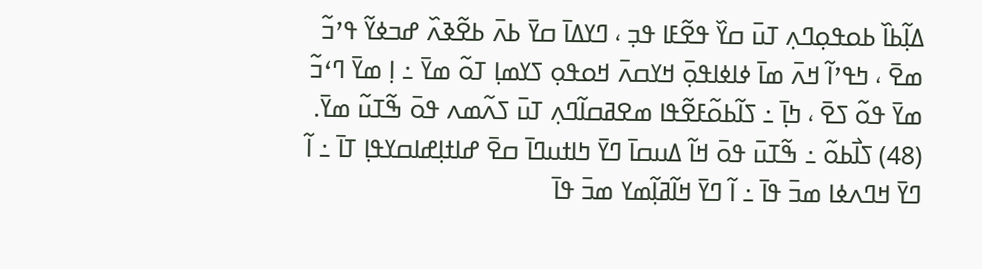ߡߊ߲߬ߕߊ߰ ߕߋߟߋ߲ߣߍ߲ ߠߎ߫ ߛߌ߰ ߟߐ߬ߓߊ ߟߏ߲ ، ߣߌߡߊ߫ ߛߌ߫ ߕߍ߫ ߕߐ߬ߢߍ߰ ߝߏߦߌ߬ ߟߴߏ߬ ߘߐ߫ ، ߤߟߴߊ߬ ߞߍ߫ ߘߊ߫ ߦߊߦߊߟߋ߲߫ ߞߌߛߍ߫ ߞߋߟߋ߲ ߖߌߘߊ߲ ߠߋ߬ ߘߌ߫ ߸ ߊ߲ ߘߌ߫ ߣߵߏ߬ ߘߌ߫ ߟߋ߬ ߖߐ߫ ، ߤߊ߲߫ ߸ ߖߊ߬ߕߋ߬ߓߐ߬ߟߊ ߘߐߥߛߊ߬ߣߍ߲ ߠߎ߫ ߖߍ߬ߘߍ ߟߋ߫ ߒ߬ߠߎ߬ ߘߌ߫.
(48) ߖߊ߯ߕߋ߬ ߸ ߒ߬ߠߎ߫ ߟߋ߫ ߞߊ߬ ߡߎߛߊ߫ ߣߌ߫ ߤߊߙߎߣߊ߫ ߛߐ߫ ߝߊߙߊ߲ߝߊߛߌߟߊ߲ ߠߊ߫ ߸ ߊ߬ ߣߌ߫ ߞߣߍߦߊ ߘߏ߫ ߟߊ߫ ߸ ߊ߬ ߣߌ߫ ߞߊ߬ߥߊ߲߬ߘߌ ߘߏ߫ ߟߊ߫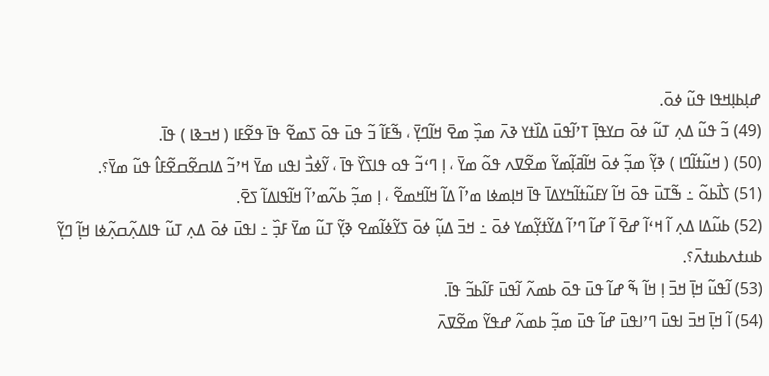ߝߊ߲ߕߊ߲ߞߟߊ ߟߎ߬ ߦߋ߫.
(49) ߏ߬ ߟߎ߬ ߡߍ߲ ߠߎ߬ ߦߋ߫ ߛߌߟߊ߲߫ ߠߴߊ߬ߟߎ߫ ߡߊ߰ߙߌ ߢߍ߫ ߘߏ߲߰ ߘߐ߫ ߞߊ߬ߣߌ߲߫ ، ߒ߬ߓߊ߬ ߏ߬ ߟߎ߫ ߟߋ߫ ߖߘߐ߬ ߟߊ߫ ߟߐ߬ߓߊ ( ߞߏߢߊ ) ߟߊ߫.
(50) ( ߞߎ߬ߙߊ߬ߣߊ ) ߢߌ߲߬ ߘߏ߲߬ ߦߋ߫ ߞߊ߬ߥߊ߲߬ߘߌ߬ ߘߐ߬ߜߍ ߟߋ߬ ߘߌ߫ ، ߊ߲ ߣߵߏ߬ ߟߋ ߟߊߖߌ߰ ߟߊ߫ ، ߌ߬ߦߏ߯ ߊߟߎ ߘߌ߫ ߞߴߏ߬ ߡߊߛߐ߬ߛߐ߬ߓߊ߮ ߟߎ߬ ߘߌ߫؟.
(51) ߖߊ߯ߕߋ߬ ߸ ߒ߬ߠߎ߫ ߟߋ߫ ߞߊ߬ ߌߓߎ߬ߙߊ߬ߤߌߡߊ߫ ߟߊ߫ ߞߊ߲ߘߦߊ ߘߴߊ߬ ߡߊ߬ ߞߊ߬ߞߘߐ߬ ، ߊ߲ ߘߏ߲߬ ߕߍ߬ߘߴߊ߬ ߞߊ߬ߟߊߡߊ߬ ߖߐ߫.
(52) ߕߎ߬ߡߊ ߡߍ߲ ߊ߬ ߞߵߊ߬ ߝߐ߫ ߊ߬ ߝߊ߬ ߣߴߊ߬ ߡߌ߬ߙߌ߲߬ߘߌ ߦߋ߫ ߸ ߞߏ߫ ߡߎ߲߬ ߦߋ߫ ߖߌ߬ߦߊ߬ߘߐ ߢߌ߲߬ ߠߎ߬ ߘߌ߫ ߓߏ߲߰ ߸ ߊߟߎ߫ ߦߋ߫ ߡߍ߲ ߠߎ߬ ߟߊߡߍ߲߬ߛߍ߲߬ߦߊ ߞߊ߲߬ ߣߌ߲߬ ߕߎߙߍߕߎߙߍ߫؟.
(53) ߊ߬ߟߎ߬ ߞߊ߲߫ ߞߏ߫ ߊ߲ ߞߊ߬ ߒ߬ ߝߊ߬ ߟߎ߫ ߟߋ߫ ߕߘߍ߬ ߊ߬ߟߎ߫ ߓߊ߬ߕߏ߬ ߟߊ߫.
(54) ߊ߬ ߞߊ߲߫ ߞߏ߫ ߊߟߎ߫ ߣߴߊߟߎ߫ ߝߊ߬ ߟߎ߫ ߘߏ߲߬ ߕߘߍ߬ ߝߟߌ߬ ߘߐ߬ߜߍ߫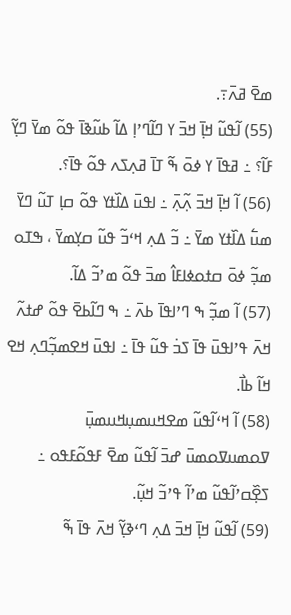ߘߐ߫ ߥߍ߫߹.
(55) ߊ߬ߟߎ߬ ߞߊ߲߫ ߞߏ߫ ߌ ߣߊ߬ߣߴߊ߲ ߡߊ߬ ߕߎ߬ߢߊ߫ ߟߋ߬ ߘߌ߫ ߣߌ߲߬ ߓߊ߬؟ ߸ ߥߟߊ߫ ߌ ߦߋ߫ ߒ߬ ߠߊ߫ ߥߍ߲ߖߍ ߟߋ߬ ߟߊ߫؟.
(56) ߊ߬ ߞߊ߲߫ ߞߏ߫ ߍ߲߬ߍ߲߫ ߸ ߊߟߎ߫ ߡߊ߰ߙߌ ߟߋ߬ ߛߊ߲ ߠߎ߬ ߣߌ߫ ߘߎ߱ ߡߊ߰ߙߌ ߘߌ߫ ߸ ߏ߬ ߡߍ߲ ߞߵߏ߬ ߟߎ߬ ߛߌ߲ߘߌ߫ ، ߒߠߋ ߘߏ߲߬ ߦߋ߫ ߛߙߋߦߊߓߊ߮ ߘߏ߫ ߟߋ߬ ߘߴߏ߬ ߡߊ߬.
(57) ߊ߬ ߘߏ߲߬ ߒ ߣߴߊߟߊ߫ ߕߍ߫ ߸ ߒ ߣߊ߬ߕߐ߫ ߟߋ߬ ߝߙߍ߬ ߞߍ߫ ߟߴߊߟߎ߫ ߟߊ߫ ߖߏ߭ ߟߎ߬ ߟߊ߫ ߸ ߊߟߎ߫ ߞߐߘߏ߲߬ߣߍ߲ ߞߐ ߞߊ߬ ߕߊ߯.
(58) ߊ߬ ߞߵߊ߬ߟߎ߬ ߘߐߞߎߘߎ߲ߞߎߘߎ߲߫ ߜߋߘߎߜߋߘߎ߫ ߝߏ߫ ߊ߬ߟߎ߬ ߘߐ߫ ߓߟߋ߬ߓߟߋ ߸ ߖߐ߲߰ߛߴߊ߬ߟߎ߬ ߘߴߊ߬ ߟߴߏ߬ ߞߎ߲߬.
(59) ߊ߬ߟߎ߬ ߞߊ߲߫ ߞߏ߫ ߡߍ߲ ߣߵߢߌ߲߬ ߞߍ߫ ߟߊ߫ ߒ߬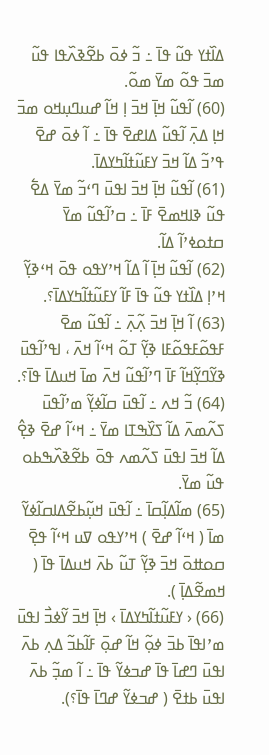ߡߊ߰ߙߌ ߟߎ߬ ߟߊ߫ ߸ ߏ߬ ߦߋ߫ ߕߐ߬ߢߍ߰ߟߊ ߟߎ߬ ߘߏ߫ ߟߋ߬ ߘߌ߫ ߘߋ߬.
(60) ߊ߬ߟߎ߬ ߞߊ߲߫ ߞߏ߫ ߊ߲ ߞߊ߬ ߝߎߣߎ߲ߞߋ ߘߏ߫ ߞߊ߲ ߡߍ߲߫ ߊ߬ߟߎ߬ ߡߊߝߐ߫ ߟߊ߫ ߸ ߊ߬ ߦߋ߫ ߝߐ߫ ߟߴߏ߬ ߡߊ߬ ߞߏ߫ ߌߓߎ߬ߙߊ߬ߤߌߡߊ߫.
(61) ߊ߬ߟߎ߬ ߞߊ߲߫ ߞߏ߫ ߊߟߎ߫ ߣߵߏ߬ ߘߌ߫ ߡߐ߱ ߟߎ߬ ߢߊߞߘߐ߫ ߓߊ߫ ߸ ߛߴߊ߬ߟߎ߬ ߘߌ߫ ߛߙߋߦߴߊ߬ ߡߊ߬.
(62) ߊ߬ߟߎ߬ ߞߊ߲߫ ߊ߬ ߡߊ߬ ߞߴߌߟߋ ߟߋ߫ ߞߵߢߌ߲߬ ߞߴߊ߲ ߡߊ߰ߙߌ ߟߎ߬ ߟߊ߫ ߓߊ߬ ߌߓߎ߬ߙߊ߬ߤߌߡߊ߫؟.
(63) ߊ߬ ߞߊ߲߫ ߞߏ߫ ߍ߲߬ߍ߲߫ ߸ ߊ߬ߟߎ߬ ߘߐ߫ ߓߟߋ߬ߓߟߋ߬ߓߊ ߢߌ߲߬ ߠߋ߬ ߞߵߊ߬ ߞߍ߫ ، ߊߟߴߊ߬ߟߎ߫ ߢߌ߬ߣߌ߲߬ߞߊ߬ ߓߊ߫ ߣߴߊ߬ߟߎ߬ ߞߍ߫ ߘߊ߫ ߞߎߡߊ߫ ߟߊ߫؟.
(64) ߏ߬ ߞߍ ߸ ߊ߬ߟߎ߫ ߛߊ߬ߦߌ߲߬ ߘߴߊ߬ߟߎ߫ ߖߍ߬ߘߍ߫ ߡߊ߬ ߖߌ߰ߒߠߊ ߘߌ߫ ߸ ߞߵߊ߬ ߝߐ߫ ߢߐ߲߮ ߡߊ߬ ߞߏ߫ ߊߟߎ߫ ߖߍ߬ߘߍ ߟߋ߫ ߕߐ߬ߢߍ߰ߒߕߋ ߟߎ߬ ߘߌ߫.
(65) ߘߊ߬ߡߊ߲߬ߛߊ߫ ߸ ߊ߬ߟߎ߫ ߞߎ߲߬ߕߐ߬ߡߊߛߊ߬ߦߌ߬ ߘߊ߫ ( ߞߵߊ߬ ߝߐ߫ ) ߞߴߌߟߋ ߜߎ ߞߵߊ߬ ߟߐ߲߫ ߛߋߚߋ߫ ߞߏ߫ ߢߌ߲߬ ߠߎ߬ ߕߍ߫ ߞߎߡߊ߫ ߟߊ߫ ( ߞߘߐ߬ߡߊ߲߫ ).
(66) ‹ ߌߓߎ߬ߙߊ߬ߤߌߡߊ߫ › ߞߊ߲߫ ߞߏ߫ ߌ߬ߦߏ߯ ߊߟߎ߫ ߘߴߊߟߊ߫ ߕߏ߫ ߦߋ߲߬ ߞߊ߬ ߝߋ߲߫ ߓߊ߬ߕߏ߬ ߡߍ߲ ߕߍ߫ ߊߟߎ߫ ߣߝߊ߫ ߟߊ߫ ߝߏߦߌ߬ ߟߊ߫ ߸ ߊ߬ ߘߏ߲߬ ߕߍ߫ ߊߟߎ߫ ߕߙߐ߫ ( ߝߏߦߌ߬ ߝߣߊ߫ ߟߊ߫؟).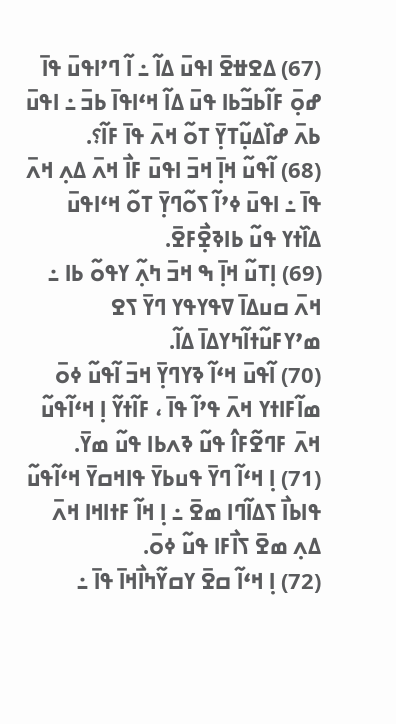(67) ߡߐߚߐ߫ ߊߟߎ߫ ߡߊ߬ ߸ ߊ߬ ߣߴߊߟߎ߫ ߟߊ߫ ߝߋ߲߫ ߓߊ߬ߕߏ߬ߕߊ ߟߎ߫ ߡߊ߬ ߞߵߊߟߊ߫ ߕߏ߫ ߸ ߊߟߎ߫ ߕߍ߫ ߝߊ߰ߡߎ߲߬ߠߌ߲߫ ߠߋ߬ ߞߍ߫ ߟߊ߫ ߓߊ߬؟.
(68) ߊ߬ߟߎ߬ ߞߊ߲߫ ߞߏ߫ ߊߟߎ߫ ߓߊ߯ ߞߍ߫ ߡߍ߲ ߞߍ߫ ߟߊ߫ ߸ ߊߟߎ߫ ߦߴߊ߬ ߖߋ߬ߣߌ߲߫ ߠߋ߬ ߞߵߊߟߎ߫ ߡߊ߰ߙߌ ߟߎ߬ ߕߊߢߐ߲߯ߓߐ߫.
(69) ߊ߲ߠߎ߬ ߞߊ߲߫ ߒ ߞߏ߫ ߤߍ߲߬ ߌߟߋ߬ ߕߊ ߸ ߞߍ߫ ߛߎߡߊ߫ ߜߟߌߟߌ ߣߌ߫ ߖߐ ߘߴߌߓߎ߬ߙߊ߬ߤߌߡߊ߫ ߡߊ߬.
(70) ߊ߬ߟߎ߫ ߞߵߊ߬ ߢߌߣߌ߲߫ ߞߏ߫ ߊ߬ߟߎ߬ ߦߋ߫ ߘߊ߬ߓߊߙߌ ߞߍ߫ ߟߴߊ߬ ߟߊ߫ ، ߓߊ߬ߙߌ߬ ߊ߲ ߞߵߊ߬ߟߎ߬ ߞߍ߫ ߓߣߐ߬ߓߊ߮ ߟߎ߬ ߢߍߕߊ ߟߎ߬ ߘߌ߫.
(71) ߊ߲ ߞߵߊ߬ ߣߌ߫ ߟߎߕߌ߫ ߟߊߞߛߌ߫ ߞߵߊ߬ߟߎ߬ ߟߊߕߊ߯ ߖߡߊ߬ߣߊ ߘߐ߫ ߸ ߊ߲ ߞߊ߬ ߓߙߊߞߊ ߞߍ߫ ߡߍ߲ ߘߐ߫ ߖߊ߯ߓߊ ߟߎ߬ ߦߋ߫.
(72) ߊ߲ ߞߵߊ߬ ߛߐ߫ ߌߛߌ߬ߤߊ߯ߞߊ߫ ߟߊ߫ ߸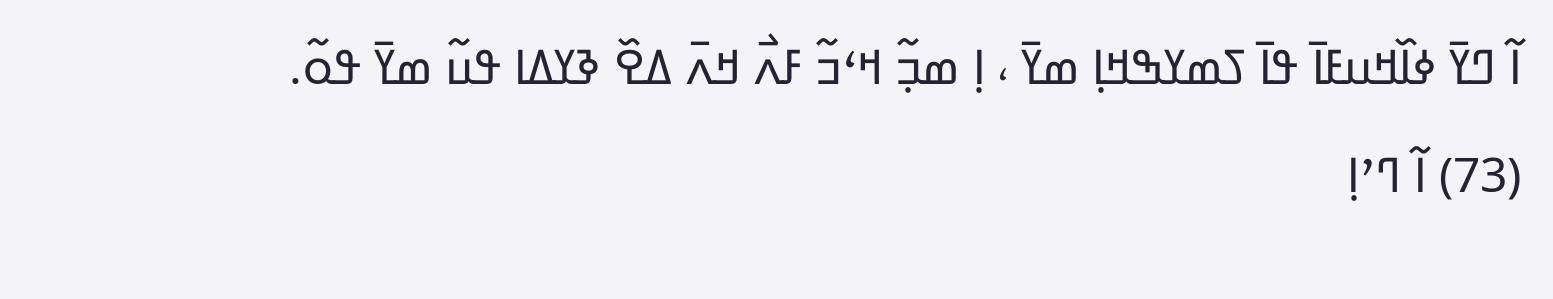ߊ߬ ߣߌ߫ ߦߊ߰ߞߎߓߊ߫ ߟߊ߫ ߖߘߌߒߞߊ߲ ߘߌ߫ ، ߊ߲ ߘߏ߲߬ ߞߵߏ߬ ߓߍ߯ ߞߍ߫ ߡߐ߰ ߢߌߡߊ ߟߎ߬ ߘߌ߫ ߟߋ߬.
(73) ߊ߬ ߣߴߊ߲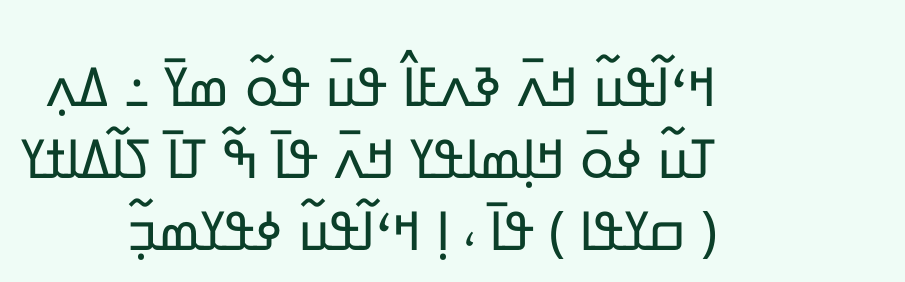ߞߵߊ߬ߟߎ߬ ߞߍ߫ ߢߍߓߊ߮ ߟߎ߫ ߟߋ߬ ߘߌ߫ ߸ ߡߍ߲ ߠߎ߬ ߦߋ߫ ߞߊ߲ߘߊߟߌ ߞߍ߫ ߟߊ߫ ߒ߬ ߠߊ߫ ߖߊ߬ߡߊߙߌ ( ߛߌߟߊ ) ߟߊ߫ ، ߊ߲ ߞߵߊ߬ߟߎ߬ ߦߟߌߘߏ߲߬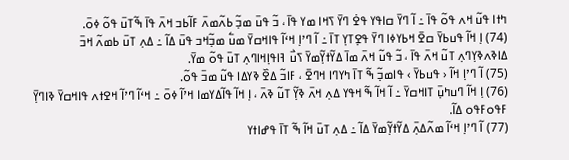ߤߙߊ ߟߎ߬ ߞߍ ߟߋ߬ ߟߊ߫ ߸ ߊ߬ ߣߌ߫ ߛߊߟߌ ߟߐ߭ ߣߌ߫ ߖߞߊ ߘߌ ߟߊ߫ ، ߏ߬ ߟߎ߫ ߘߏ߲߬ ߕߍ߬ߘߍ߫ ߓߊ߬ߕߏ ߞߍ߫ ߟߊ߫ ߒ߬ߠߎ߫ ߟߋ߬ ߦߋ߫.
(74) ߊ߲ ߞߊ߬ ߟߎߕߌ߫ ߛߐ߫ ߞߕߌߦߊ ߣߌ߫ ߟߐ߲ߠߌ߲ ߠߊ߫ ߸ ߊ߬ ߣߴߊ߲ ߞߵߊ߬ ߟߊߞߛߌ߫ ߘߎ߱ ߘߏ߲߬ߞߏ ߟߎ߫ ߡߊ߬ ߸ ߡߍ߲ ߠߎ߫ ߕߘߍ߬ ߞߏ߫ ߡߊߢߍߢߌ߲ߣߍ߲ ߠߎ߬ ߞߍ߫ ߟߊ߫ ، ߏ߬ ߟߎ߬ ߞߍ߫ ߘߊ߫ ߡߌ߬ߙߌ߲߬ߘߌ߫ ߖߎ߯ ߔߊߟߊ߲ߞߊߣߍ߲ ߠߎ߫ ߟߋ߬ ߘߌ߫.
(75) ߊ߬ ߣߴߊ߲ ߞߊ߬ ‹ ߟߎߕߌ߫ › ߟߊߘߏ߲߬ ߒ߬ ߠߊ߫ ߤߌߣߊ ߞߣߐ߫ ، ߓߊߏ߬ ߡߐ߰ ߢߌߡߊ ߟߎ߬ ߘߏ߫ ߟߋ߬.
(76) ߊ߲ ߞߊ߬ ߣߎߤߎ߲߫ ߠߊߞߛߌ߫ ߸ ߊ߬ ߞߊ߬ ߒ߬ ߞߟߌ ߡߍ߲ ߞߍ߫ ߢߌ߲߬ ߠߎ߬ ߢߍ߫ ، ߊ߲ ߞߊ߬ ߟߊ߬ߡߌߘߊ ߞߴߊ߬ ߦߋ߫ ߸ ߞߵߊ߬ ߣߴߊ߬ ߞߐߙߍ ߟߊߞߛߌ߫ ߢߊߣߌ߲߫ ߓߟߋߓߟߋ ߡߊ߬.
(77) ߊ߬ ߣߴߊ߲ ߞߵߊ߬ ߘߍ߬ߡߍ߲߫ ߡߌ߬ߙߌ߲߬ߘߌ߫ ߡߊ߬ ߸ ߡߍ߲ ߠߎ߫ ߞߊ߬ ߒ߬ ߠߊ߫ ߟߝߊߙߌ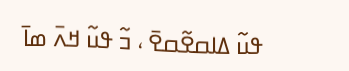ߟߎ߬ ߡߊߛߐ߬ߛߐ߫ ، ߏ߬ ߟߎ߬ ߞߍ߫ ߘߊ߫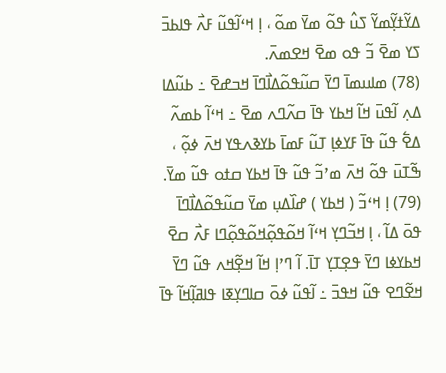ߡߌ߬ߙߌ߲߬ߘߌ߬ ߖߎ߮ ߟߋ߬ ߘߌ߫ ߘߋ߬ ، ߊ߲ ߞߵߊ߬ߟߎ߬ ߓߍ߯ ߟߊߕߏ߫ ߖߌ ߘߐ߫ ߏ߬ ߟߋ ߘߐ߫ ߞߐߘߍ߫.
(78) ߘߊߎߘߊ߫ ߣߌ߫ ߛߎ߬ߟߋ߬ߡߊ߯ߣߊ߫ ߞߏߝߐ߫ ߸ ߕߎ߬ߡߊ ߡߍ߲ ߊ߬ߟߎ߫ ߞߊ߬ ߞߕߌ ߟߊ߫ ߛߍ߬ߣߍ ߘߐ߫ ߸ ߞߵߊ߬ ߕߘߍ߬ ߡߐ߱ ߟߎ߬ ߟߊ߫ ߓߌߦߊ߲ ߠߎ߬ ߓߘߊ߫ ߕߌߢߍߟߌ ߞߍ߫ ߦߋ߲߬ ، ߒ߬ߠߎ߫ ߟߋ߬ ߞߍ߫ ߘߴߏ߬ ߟߎ߬ ߟߊ߫ ߞߕߌ ߛߙߋ ߟߎ߬ ߘߌ߫.
(79) ߊ߲ ߞߵߏ߬ ( ߞߕߌ ) ߝߊ߰ߡߎ߲ ߘߌ߫ ߛߎ߬ߟߋ߬ߡߊ߯ߣߊ߫ ߟߋ߫ ߡߊ߬ ، ߊ߲ ߞߏ߬ߣߌ߲ ߞߵߊ߬ ߞߋ߬ߟߋ߲߬ߞߋ߬ߟߋ߲߬ߣߊ ߓߍ߯ ߛߐ߫ ߞߕߌߦߊ ߣߌ߫ ߟߐ߲ߠߌ߲ ߠߊ߫. ߊ߬ ߣߴߊ߲ ߞߊ߬ ߞߐ߲߬ߞߍ ߟߎ߬ ߣߌ߫ ߞߐ߬ߣߐ ߟߎ߬ ߞߟߏ߫ ߸ ߊ߬ߟߎ߬ ߦߋ߫ ߛߊߣߌ߲ߧߊ ߟߊߥߊ߲߬ߞߊ߬ ߟߊ߫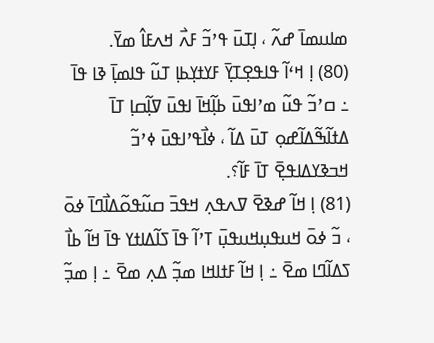ߘߊߎߘߊ߫ ߝߍ߬ ، ߊ߲ߠߎ߫ ߟߴߏ߬ ߓߍ߯ ߞߍߓߊ߮ ߘߌ߫.
(80) ߊ߲ ߞߵߊ߬ ߟߊߟߐ߲ߠߌ߲߫ ߓߌߙߌ߲ߕߊ߲ ߠߎ߬ ߟߊߘߊ߲߫ ߢߊ ߟߊ߫ ߸ ߛߴߏ߬ ߟߎ߬ ߘߴߊߟߎ߫ ߕߊ߲߬ߞߊ߫ ߊߟߎ߫ ߜߊ߲߬ߛߊ߲ ߠߊ߫ ߡߙߊ߬ߒ߬ߡߊ߬ߝߋ߲ ߠߎ߫ ߡߊ߬ ، ߦߊ߯ߟߴߊߟߎ߫ ߦߴߏ߬ ߞߏߢߌߡߊߟߐ߲߫ ߠߊ߫ ߓߊ߬؟.
(81) ߊ߲ ߞߊ߬ ߝߢߐ߫ ߜߍߟߍ߲ ߞߟߏ߫ ߛߎ߬ߟߋ߬ߡߊ߯ߣߊ߫ ߦߋ߫ ، ߏ߬ ߦߋ߫ ߞߎߟߎ߲ߞߎߟߎ߲߫ ߠߴߊ߬ ߟߊ߫ ߖߊ߬ߡߊߙߌ ߟߊ߫ ߞߊ߬ ߕߊ߯ ߖߡߊ߬ߣߊ ߘߐ߫ ߸ ߊ߲ ߞߊ߬ ߓߙߊߞߊ ߘߏ߲߬ ߡߍ߲ ߘߐ߫ ߸ ߊ߲ ߘߏ߲߬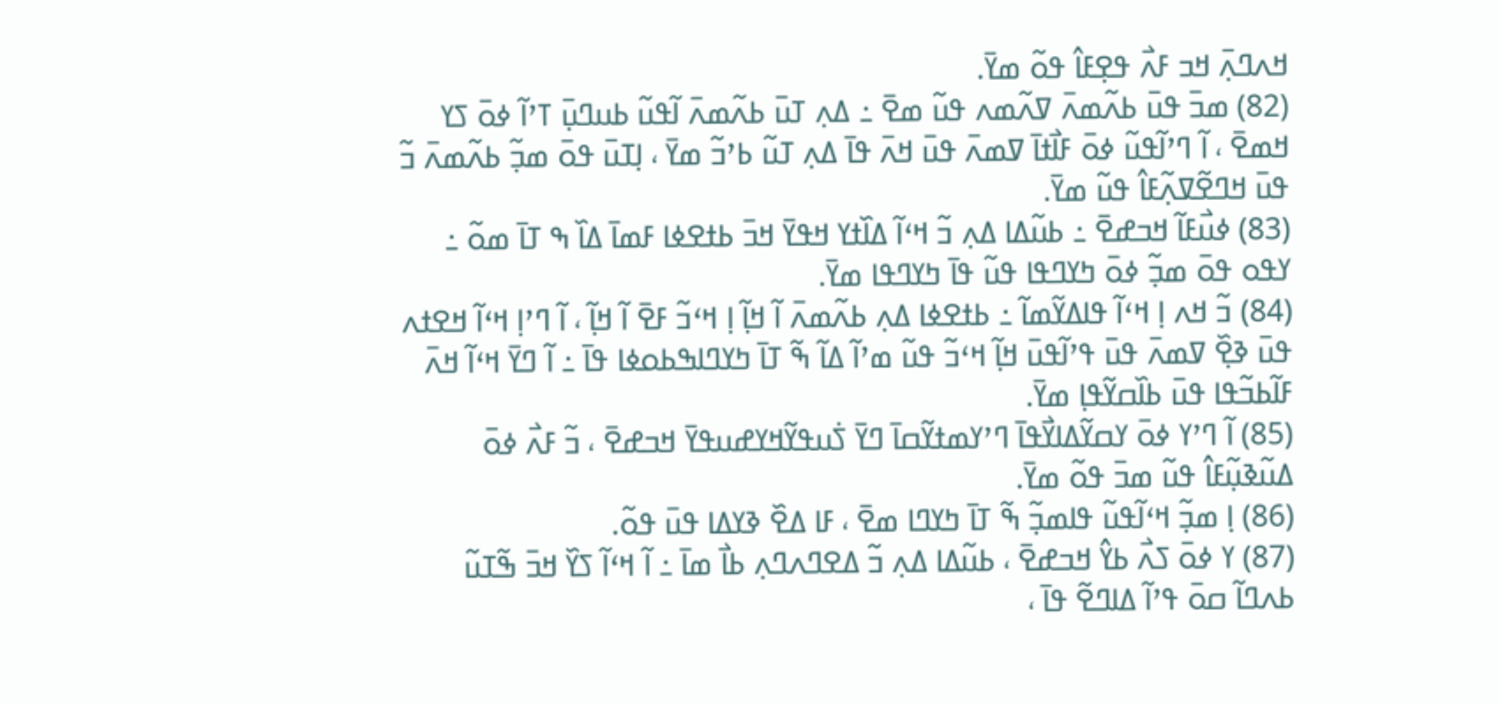ߞߍߣߍ߲߫ ߞߏ ߓߍ߯ ߟߐ߲ߓߊ߮ ߟߋ߬ ߘߌ߫.
(82) ߘߏ߫ ߟߎ߫ ߕߍ߬ߘߍ߫ ߜߍ߬ߘߍ ߟߎ߬ ߘߐ߫ ߸ ߡߍ߲ ߠߎ߫ ߕߍ߬ߘߍ߫ ߊ߬ߟߎ߬ ߕߎߣߎ߲߫ ߠߴߊ߬ ߦߋ߫ ߖߌ ߞߘߐ߫ ، ߊ߬ ߣߴߊ߬ߟߎ߬ ߦߋ߫ ߓߊ߯ߙߊ߫ ߜߘߍ߫ ߟߎ߫ ߞߍ߫ ߟߊ߫ ߡߍ߲ ߠߎ߬ ߕߴߏ߬ ߘߌ߫ ، ߊ߲ߠߎ߫ ߟߋ߫ ߘߏ߲߬ ߕߍ߬ߘߍ߫ ߏ߬ ߟߎ߫ ߞߣߐ߬ߜߍ߲߬ߓߊ߮ ߟߎ߬ ߘߌ߫.
(83) ߦߎ߯ߓߊ߬ ߞߏߝߐ߫ ߸ ߕߎ߬ߡߊ ߡߍ߲ ߏ߬ ߞߵߊ߬ ߡߊ߰ߙߌ ߞߟߌ߫ ߞߏ߫ ߕߙߐߦߊ ߓߘߊ߫ ߡߊ߰ ߒ ߠߊ߫ ߘߋ߬ ߸ ߌߟߋ ߟߋ߫ ߘߏ߲߬ ߦߋ߫ ߤߌߣߟߊ ߟߎ߬ ߟߊ߫ ߤߌߣߟߊ ߘߌ߫.
(84) ߏ߬ ߞߍ ߊ߲ ߞߵߊ߬ ߟߊߡߌ߬ߘߊ߬ ߸ ߕߙߐߦߊ ߡߍ߲ ߕߍ߬ߘߍ߫ ߊ߬ ߞߊ߲߬ ߊ߲ ߞߵߏ߬ ߓߐ߫ ߊ߬ ߞߊ߲߬ ، ߊ߬ ߣߴߊ߲ ߞߵߊ߬ ߞߐߙߍ ߟߎ߫ ߢߐ߲߰ ߜߘߍ߫ ߟߎ߫ ߟߴߊ߬ߟߎ߫ ߞߊ߲߬ ߞߵߏ߬ ߟߎ߬ ߘߴߊ߬ ߡߊ߬ ߒ߬ ߠߊ߫ ߤߌߣߊߒߕߋߦߊ ߟߊ߫ ߸ ߊ߬ ߣߌ߫ ߞߵߊ߬ ߞߍ߫ ߓߊ߬ߕߏ߬ߟߊ ߟߎ߫ ߕߊ߰ߛߌ߬ߟߊ߲ ߘߌ߫.
(85) ߊ߬ ߣߴߌ ߦߋ߫ ߌߛߌ߬ߡߊߌ߯ߟߊ߫ ߣߴߌߘߙߌ߬ߛߊ߫ ߣߌ߫ ߖ߭ߎߟߌ߬ߞߌߝߎߟߌ߫ ߞߏߝߐ߫ ، ߏ߬ ߓߍ߯ ߦߋ߫ ߡߎ߬ߢߎ߲߬ߓߊ߮ ߟߎ߬ ߘߏ߫ ߟߋ߬ ߘߌ߫.
(86) ߊ߲ ߘߏ߲߬ ߞߵߊ߬ߟߎ߬ ߟߊߘߏ߲߬ ߒ߬ ߠߊ߫ ߤߌߣߊ ߘߐ߫ ، ߓߊ ߡߐ߰ ߢߌߡߊ ߟߎ߫ ߟߋ߬.
(87) ߌ ߦߋ߫ ߖߍ߯ ߕߌ߮ ߞߏߝߐ߫ ، ߕߎ߬ߡߊ ߡߍ߲ ߏ߬ ߡߐߣߍߣߍ߲ ߕߊ߯ ߘߊ߫ ߸ ߊ߬ ߞߵߊ߬ ߖߌ߰ ߞߏ߫ ߒ߬ߠߎ߬ ߕߍߣߊ߬ ߛߋ߫ ߟߴߊ߬ ߡߊߣߐ߬ ߟߊ߫ ،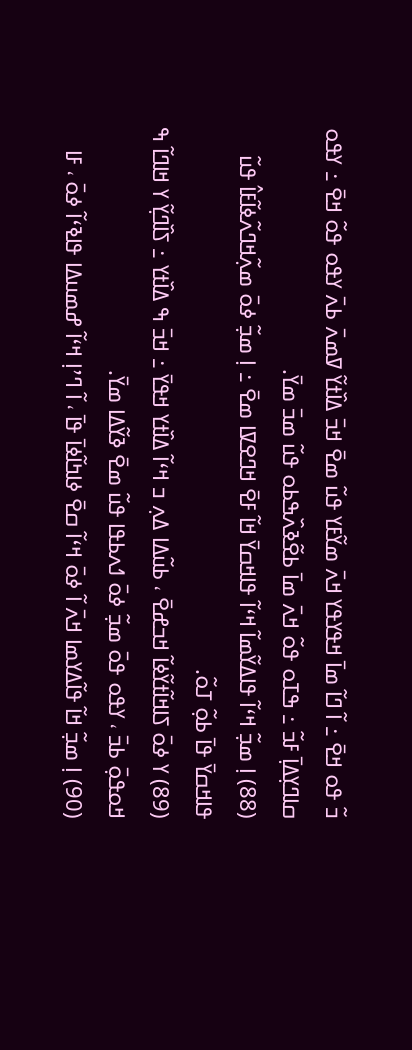ߏ߬ ߟߋ ߞߐ߫ ߸ ߊ߬ ߣߊ߬ ߘߊ߫ ߞߟߌߟߌ ߞߍ߫ ߘߌ߬ߓߌ ߟߎ߬ ߘߐ߫ ߞߏ߫ ߡߊ߰ߙߌ߬ ߜߘߍ߫ ߕߍ߫ ߌߟߋ ߟߋ߬ ߞߐ߫ ߸ ߌߟߋ ߛߊߣߌ߲ߡߊ߲߫ ߓߏ߬ ߸ ߒߠߋ ߟߋ߬ ߞߍ߫ ߘߊ߫ ߕߐ߬ߢߍ߰ߒߕߋ ߟߎ߬ ߘߏ߫ ߘߌ߫.
(88) ߊ߲ ߘߏ߲߬ ߞߵߊ߬ ߟߊߡߌ߬ߘߊ߬ ߞߵߊ߬ ߟߊߞߛߌ߫ ߞߊ߬ ߓߐ߫ ߞߣߐߜߊ ߘߐ߫ ߸ ߊ߲ ߘߏ߲߬ ߦߋ߫ ߘߍ߲߬ߞߣߍ߬ߦߊ߬ߓߊ߮ ߟߎ߬ ߟߊߞߛߌ߫ ߟߊ߫ ߕߋ߲߬ ߠߋ߬.
(89) ߌ ߦߋ߫ ߖߊߞߊ߬ߙߌ߬ߦߊ߬ ߞߏߝߐ߫ ، ߕߎ߬ߡߊ ߡߍ߲ ߏ ߞߵߊ߬ ߡߊ߰ߙߌ ߞߟߌ߫ ߸ ߞߏ߫ ߒ ߡߊ߰ߙߌ ߸ ߖߊ߰ߣߌ߲߬ ߌ ߞߊߣߊ߬ ߒ ߞߋߟߋ߲߫ ߕߏ߫ ، ߌߟߋ ߟߋ߫ ߘߏ߲߬ ߦߋ߫ ߗߍߕߟߊ ߟߎ߬ ߘߐ߫ ߢߌ߬ߡߊ ߘߌ߫.
(90) ߊ߲ ߘߏ߲߬ ߞߊ߬ ߟߊ߬ߡߌߘߊ ߞߍ߫ ߊ߬ ߦߋ߫ ߞߵߊ߬ ߛߐ߫ ߦߊߤߊ߬ߦߊ߫ ߟߊ߫ ، ߊ߬ ߣߴߊ߲ ߞߵߊ߬ ߝߘߎߡߊ ߟߊߢߵߊ߬ ߦߋ߫ ، ߓߊ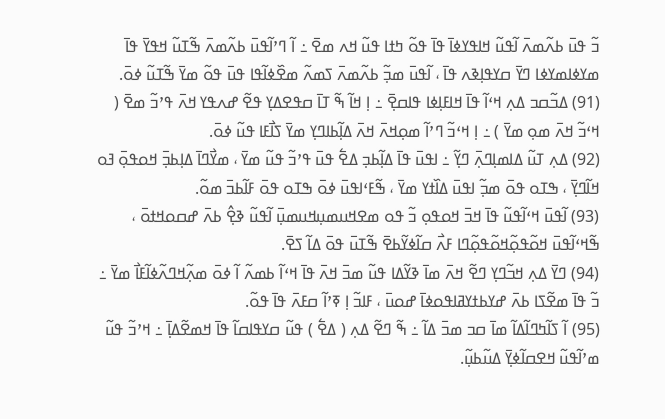ߏ߬ ߟߎ߫ ߕߍ߬ߘߍ߫ ߊ߬ߟߎ߬ ߞߊߟߌߦߊ߫ ߟߊ߫ ߟߋ߬ ߤߙߊ ߟߎ߬ ߞߍ ߘߐ߫ ߸ ߊ߬ ߣߴߊ߬ߟߎ߫ ߕߍ߬ߘߍ߫ ߒ߬ߠߎ߬ ߞߟߌ߫ ߟߊ߫ ߘߌߦߊߘߌߦߊ ߣߌ߫ ߛߌߟߊ߲ߢߍ ߟߊ߫ ، ߊ߬ߟߎ߫ ߘߏ߲߬ ߕߍ߬ߘߍ߫ ߖߘߍ߬ ߘߐ߰ߦߊ߬ߟߊ ߟߎ߫ ߟߋ߬ ߘߌ߫ ߒ߬ߠߎ߬ ߦߋ߫.
(91) ߡߏ߬ߛߏ ߡߍ߲ ߞߵߊ߬ ߟߊ߫ ߞߊߓߊ߲ߦߊ ߟߊߛߐ߲߫ ߸ ߊ߲ ߞߊ߬ ߒ߬ ߠߊ߫ ߛߟߐߡߌ߲ ߟߐ߬ ߝߍߟߌ ߞߍ߫ ߟߴߏ߬ ߘߐ߫ ( ߞߵߏ߬ ߞߍ߫ ߘߋ߲ ߘߌ߫ ) ߸ ߊ߲ ߞߵߏ߬ ߣߴߊ߬ ߘߋ߲ߞߍ߫ ߞߍ߫ ߡߊ߲߬ߕߊߣߌ߲ ߘߌ߫ ߖߊ߯ߓߊ ߟߎ߬ ߦߋ߫.
(92) ߡߍ߲ ߠߎ߬ ߡߊߘߊ߲ߣߍ߲߫ ߣߌ߲߬ ߸ ߊߟߎ߫ ߟߊ߫ ߡߊ߲߬ߕߏ߲ ߡߐ߱ ߟߎ߫ ߟߴߏ߬ ߟߎ߬ ߘߌ߫ ، ߘߌ߯ߣߊ߫ ߡߊ߲ߕߏ߲߫ ߞߋߟߋ߲߫ ߔߋ ߞߊ߬ߣߌ߲߫ ، ߒߠߋ ߟߋ߫ ߘߏ߲߬ ߊߟߎ߫ ߡߊ߰ߙߌ ߘߌ߫ ، ߒ߬ߓߵߊߟߎ߫ ߦߋ߫ ߒߠߋ ߟߋ߫ ߓߊ߬ߕߏ߫ ߘߋ߬.
(93) ߊ߬ߟߎ߫ ߞߵߊ߬ߟߎ߬ ߟߊ߫ ߞߏ߫ ߞߋߟߋ߲ ߏ߬ ߟߋ ߘߐߞߎߘߎ߲ߞߎߘߎ߲߫ ߊ߬ߟߎ߬ ߢߐ߲߮ ߕߍ߫ ߝߛߋߞߙߋ߫ ، ߒ߬ߞߵߊ߬ߟߎ߫ ߞߋ߬ߟߋ߲߬ߞߋ߬ߟߋ߲߬ߣߊ ߓߍ߯ ߛߊ߬ߦߌ߬ߕߐ߫ ߒ߬ߠߎ߫ ߟߋ߫ ߡߊ߬ ߖߐ߫.
(94) ߣߌ߫ ߡߍ߲ ߞߏ߬ߣߌ߲ ߣߐ߬ ߞߍ߫ ߘߊ߫ ߢߌ߬ߡߊ ߟߎ߬ ߘߏ߫ ߞߍ߫ ߟߊ߫ ߞߵߊ߬ ߕߘߍ߬ ߊ߬ ߦߋ߫ ߘߍ߲߬ߞߣߍ߬ߦߊ߬ߓߊ߯ ߘߌ߫ ߸ ߏ߬ ߟߊ߫ ߘߐ߬ߖߊ ߕߍ߫ ߝߌߕߙߌߥߊߟߋߦߊ߫ ߝߋߎ߫ ، ߓߊߏ߬ ߊ߲ ߧߴߊ߬ ߛߓߍ߫ ߟߊ߫ ߟߋ߬.
(95) ߊ߬ ߖߊ߬ߤߣߊ߬ߡߊ߬ ߘߊ߫ ߛߏ ߘߏ߫ ߡߊ߬ ߸ ߒ߬ ߣߐ߬ ߡߍ߲ ( ߡߐ߱ ) ߟߎ߬ ߛߌߟߊߛߊ߬ ߟߊ߫ ߞߘߐ߬ߡߊ߲߫ ߸ ߞߴߏ߬ ߟߎ߬ ߘߴߊ߬ߟߎ߬ ߞߐߛߊ߬ߦߌ߲߫ ߡߎ߬ߕߎ߲߬.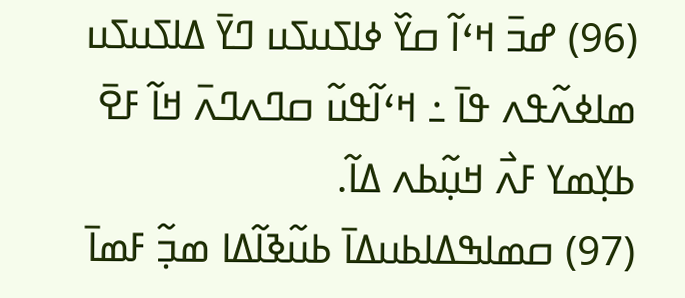(96) ߝߏ߫ ߞߵߊ߬ ߛߌ߰ ߦߊߖߎߖߎ ߣߌ߫ ߡߊߖߎߖߎ ߘߊߦߍ߬ߟߍ ߟߊ߫ ߸ ߞߵߊ߬ߟߎ߬ ߛߣߍߣߍ߫ ߞߊ߬ ߓߐ߫ ߕߌ߲ߘߌ ߓߍ߯ ߞߎ߲߬ߕߍ ߡߊ߬.
(97) ߛߘߊߒߡߊߕߎߡߊ߫ ߕߎ߬ߢߊ߬ߡߊ ߘߏ߲߬ ߓߘߊ߫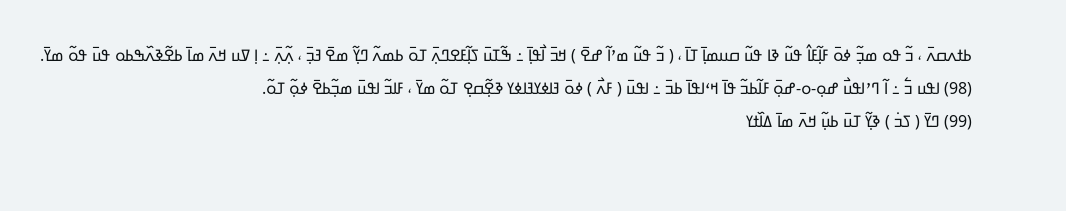ߕߙߍߛߍ߫ ، ߏ߬ ߟߋ ߘߏ߲߬ ߦߋ߫ ߓߊ߲߬ߓߊ߮ ߟߎ߬ ߢߊ ߟߎ߬ ߛߎߘߊ߲߫ ߠߊ߫ ، ( ߏ߬ ߟߎ߬ ߘߴߊ߬ ߝߐ߫ ) ߞߏ߫ ߊ߯ߟߊ߲߫ ߸ ߒ߬ߠߎ߫ ߖߊ߲߬ߓߐߣߍ߲߫ ߠߋ߫ ߕߘߍ߬ ߣߌ߲߬ ߘߐ߫ ߔߏ߲߫ ، ߍ߲߬ߍ߲߫ ߸ ߊ߲ ߜߎ ߞߍ߫ ߘߊ߫ ߕߐ߬ߢߍ߰ߒߕߋ ߟߎ߫ ߟߋ߬ ߘߌ߫.
(98) ߊߟߎ ߏ߱ ߸ ߊ߬ ߣߴߊߟߎ߯ ߝߋ߲-ߋ-ߝߋ߲߫ ߓߊ߬ߕߏ߬ ߟߊ߫ ߞߵߊߟߊ߫ ߕߏ߫ ߸ ߊߟߎ߫ ( ߓߍ߯ ) ߦߋ߫ ߔߊߦߌߔߊߦߌ ߢߐ߲߬ߛߐ߲ ߠߋ߬ ߘߌ߫ ، ߓߊߏ߬ ߊߟߎ߫ ߘߏ߲߬ߕߐ߫ ߦߋ߲߬ ߠߋ߬.
(99) ߣߌ߫ ( ߖߏ߭ ) ߢߌ߲߬ ߠߎ߫ ߕߎ߲߬ ߞߍ߫ ߘߊ߫ ߡߊ߰ߙߌ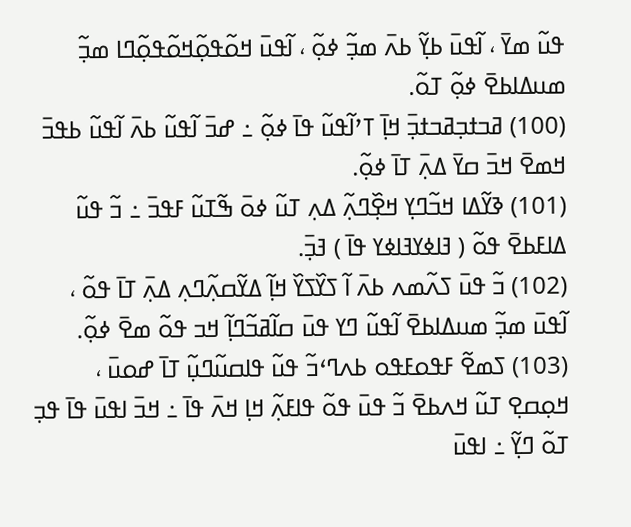ߟߎ߬ ߘߌ߫ ، ߊ߬ߟߎ߫ ߕߌ߲߬ ߕߍ߫ ߘߏ߲߬ ߦߋ߲߬ ، ߊ߬ߟߎ߫ ߞߋ߬ߟߋ߲߬ߞߋ߬ߟߋ߲߬ߣߊ ߘߏ߲߬ ߘߎߡߊߕߐ߫ ߦߋ߲߬ ߠߋ߬.
(100) ߥߏߙߏ߲ߥߏߙߏ߲߫ ߞߊ߲߫ ߠߴߊ߬ߟߎ߬ ߟߊ߫ ߦߋ߲߬ ߸ ߝߏ߫ ߊ߬ߟߎ߬ ߕߍ߫ ߊ߬ߟߎ߬ ߕߟߏ߫ ߞߘߐ߫ ߞߏ߫ ߛߌ߫ ߡߍ߲߫ ߠߊ߫ ߦߋ߲߬.
(101) ߢߌ߬ߡߊ ߞߏ߬ߣߌ߲ ߞߐ߲߰ߣߍ߲߬ ߡߍ߲ ߠߎ߬ ߦߋ߫ ߒ߬ߠߎ߬ ߓߟߏ߫ ߸ ߏ߬ ߟߎ߬ ߡߊߓߕߐ߫ ߟߋ߬ ( ߔߊߦߌߔߊߦߌ ߟߊ߫ ) ߔߏ߲߫.
(102) ߏ߬ ߟߎ߫ ߖߍ߬ߘߍ ߕߍ߫ ߊ߬ ߖߌ߰ߖߌ߰ ߞߊ߲߬ ߡߌ߬ߛߍ߲߬ߣߍ߲ ߡߍ߲߫ ߠߊ߫ ߟߋ߬ ، ߊ߬ߟߎ߫ ߘߏ߲߬ ߘߎߡߊߕߐ߫ ߊ߬ߟߎ߬ ߣߌ ߟߎ߫ ߛߊ߬ߥߏ߬ߣߊ߲߬ ߞߏ ߟߋ߬ ߘߐ߫ ߦߋ߲߬.
(103) ߖߘߐ߬ ߓߟߋߓߟߋ ߕߍߣߵߏ߬ ߟߎ߬ ߟߊߛߎ߬ߣߎ߲߬ ߠߊ߫ ߝߋߎ߫ ، ߞߋ߲ߛߐ߲ ߠߎ߬ ߞߍߕߐ߫ ߏ߬ ߟߎ߫ ߟߋ߬ ߟߊߓߍ߲߬ ߞߊ߲ ߞߍ߫ ߟߊ߫ ߸ ߞߏ߫ ߊߟߎ߫ ߟߊ߫ ߟߏ߲ ߠߋ߬ ߣߌ߲߬ ߸ ߊߟߎ߫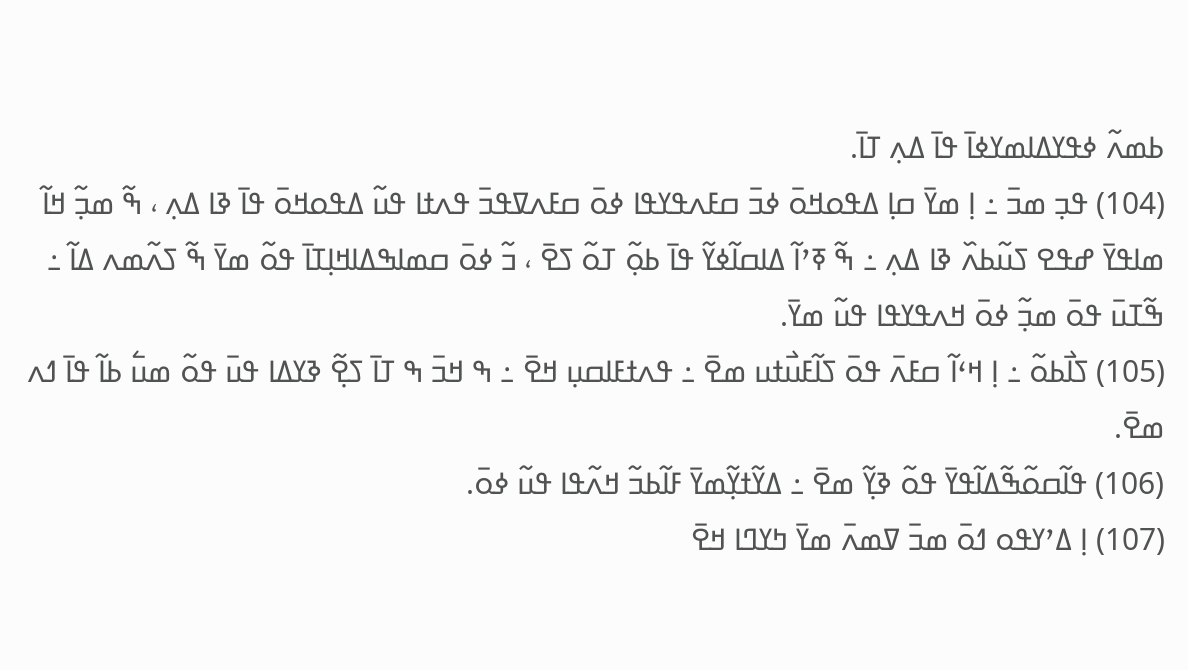ߕߘߍ߬ ߦߟߌߡߊߘߌߦߊ߫ ߟߊ߫ ߡߍ߲ ߠߊ߫.
(104) ߟߏ߲ ߘߏ߫ ߸ ߊ߲ ߘߌ߫ ߛߊ߲ ߡߟߋߞߋ߫ ߦߏ߫ ߛߓߍߟߌߟߊ ߦߋ߫ ߛߓߍߜߟߏ߫ ߟߍߙߊ ߟߎ߬ ߡߟߋߞߋ߫ ߟߊ߫ ߢߊ ߡߍ߲ ، ߒ߬ ߘߏ߲߬ ߞߊ߬ ߘߊߟߌ߫ ߝߟߐ ߖߎ߬ߕߍ߰ ߢߊ ߡߍ߲ ߸ ߒ߬ ߧߴߊ߬ ߡߊߛߊ߬ߦߌ߬ ߟߊ߫ ߕߋ߲߬ ߠߋ߬ ߖߐ߫ ، ߏ߬ ߦߋ߫ ߛߘߊߒߡߊߞߊ߲ߠߊ߫ ߟߋ߬ ߘߌ߫ ߒ߬ ߖߍ߬ߘߍ ߡߊ߬ ߸ ߒ߬ߠߎ߫ ߟߋ߫ ߘߏ߲߬ ߦߋ߫ ߞߍߟߌߟߊ ߟߎ߬ ߘߌ߫.
(105) ߖߊ߯ߕߋ߬ ߸ ߊ߲ ߞߵߊ߬ ߛߓߍ߫ ߟߋ߫ ߖߊ߬ߓߎ߯ߙߎ ߘߐ߫ ߸ ߟߍߙߓߊߛߎ߲ ߞߐ߫ ߸ ߒ ߞߏ߫ ߒ ߠߊ߫ ߖߐ߲߬ ߢߌߡߊ ߟߎ߫ ߟߋ߬ ߘߎ߱ ߕߊ߬ ߟߊ߫ ߗߍ ߘߐ߫.
(106) ߟߊ߬ߛߋ߬ߒ߬ߡߊ߬ߟߌ߫ ߟߋ߬ ߢߌ߲߬ ߘߐ߫ ߸ ߡߌ߬ߙߌ߲߬ߘߌ߫ ߓߊ߬ߕߏ߬ ߞߍ߬ߟߊ ߟߎ߬ ߦߋ߫.
(107) ߊ߲ ߡߴߌߟߋ ߗߋ߫ ߘߏ߫ ߜߘߍ߫ ߘߌ߫ ߤߌߣߊ ߞߐ߫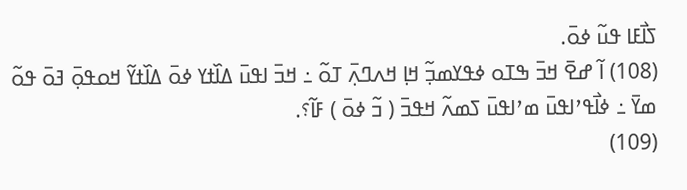ߖߊ߯ߓߊ ߟߎ߬ ߦߋ߫.
(108) ߊ߬ ߝߐ߫ ߞߏ߫ ߒߠߋ ߦߟߌߘߏ߲߬ ߞߊ߲ ߞߍߣߍ߲߫ ߠߋ߬ ߸ ߞߏ߫ ߊߟߎ߫ ߡߊ߰ߙߌ ߦߋ߫ ߡߊ߰ߙߌ߬ ߞߋߟߋ߲߫ ߔߋ߫ ߟߋ߬ ߘߌ߫ ߸ ߦߊ߯ߟߴߊߟߎ߫ ߘߴߊߟߎ߫ ߖߘߍ߬ ߞߟߏ߫ ( ߏ߬ ߦߋ߫ ) ߓߊ߬؟.
(109)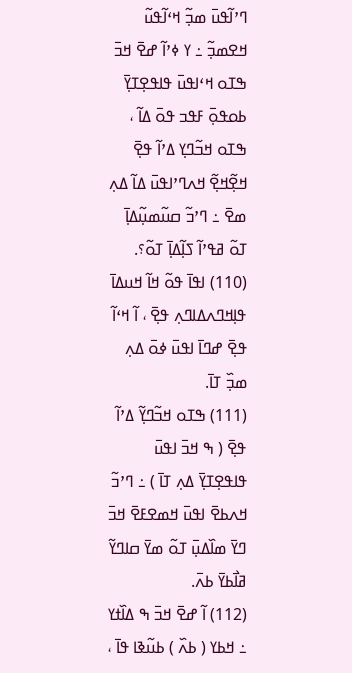ߣߴߊ߬ߟߎ߫ ߘߏ߲߬ ߞߵߊ߬ߟߎ߬ ߞߐߘߏ߲߬ ߸ ߌ ߦߴߊ߬ ߝߐ߫ ߞߏ߫ ߒߠߋ ߞߵߊߟߎ߫ ߟߊߟߐ߲ߠߌ߲߫ ߕߋߟߋ߲߫ ߓߟߏ ߟߋ߫ ߡߊ߬ ، ߒߠߋ ߞߏ߬ߣߌ߲ ߡߴߊ߬ ߟߐ߲߫ ߞߐ߲߬ߞߐ߲߬ ߞߍߣߴߊߟߎ߫ ߡߊ߬ ߡߍ߲ ߘߐ߫ ߸ ߣߴߏ߬ ߛߎ߬ߘߎ߲߬ߡߊ߲߫ ߠߋ߬ ߥߟߴߊ߬ ߖߊ߲߬ߡߊ߲߫ ߠߋ߬؟.
(110) ߊߟߊ߫ ߟߋ߬ ߞߊ߬ ߞߎߡߊ߫ ߟߊ߲ߞߣߍߡߊߣߍ߲ ߟߐ߲߫ ، ߊ߬ ߞߵߊ߬ ߟߐ߲߫ ߝߣߊ߫ ߊߟߎ߫ ߦߋ߫ ߡߍ߲ ߘߏ߲߰ ߠߊ߫.
(111) ߒߠߋ ߞߏ߬ߣߌ߲߬ ߡߴߊ߬ ߟߐ߲߫ ( ߒ ߞߏ߫ ߊߟߎ߫ ߟߊߟߐ߲ߠߌ߲߫ ߡߍ߲ ߠߊ߫ ) ߸ ߣߴߏ߬ ߞߍߕߐ߫ ߊߟߎ߫ ߞߘߐߓߐ߫ ߞߏ߫ ߣߌ߫ ߘߊ߰ߡߎ߲߫ ߠߋ߬ ߘߌ߫ ߛߊߣߌ߬ ߥߊ߯ߕߌ߫ ߕߍ߫.
(112) ߊ߬ ߝߐ߫ ߞߏ߫ ߒ ߡߊ߰ߙߌ ߸ ߞߕߌ ( ߕߍ߰ ) ߕߎ߬ߢߊ ߟߊ߫ ،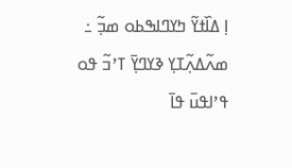ߊ߲ ߡߊ߰ߙߌ߬ ߤߌߣߊߒߕߋ ߘߏ߲߬ ߸ ߘߍ߬ߡߍ߲߬ߠߌ߲ ߢߌߣߌ߲߫ ߠߴߏ߬ ߟߋ ߟߴߊߟߎ߫ ߟߊ߫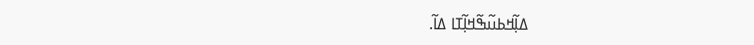ߡߊ߲߬ߞߕߎ߬ߒ߬ߞߊ߲߬ߠߊ ߡߊ߬.